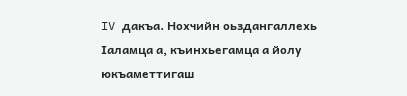IV дакъа. Нохчийн оьздангаллехь Iаламца а, къинхьегамца а йолу юкъаметтигаш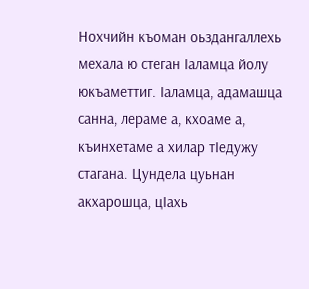Нохчийн къоман оьздангаллехь мехала ю стеган Iаламца йолу юкъаметтиг. Iаламца, адамашца санна, лераме а, кхоаме а, къинхетаме а хилар тIедужу стагана. Цундела цуьнан акхарошца, цIахь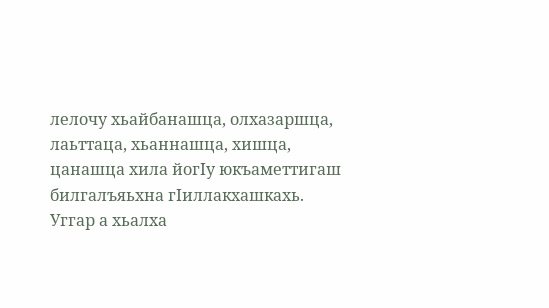лелочу хьайбанашца, олхазаршца, лаьттаца, хьаннашца, хишца, цанашца хила йогIу юкъаметтигаш билгалъяьхна гIиллакхашкахь.
Уггар а хьалха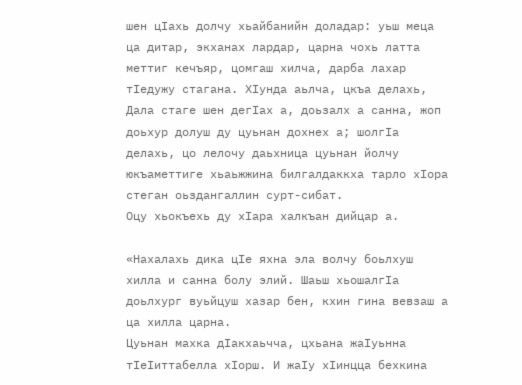шен цIахь долчу хьайбанийн доладар: уьш меца ца дитар, экханах лардар, царна чохь латта меттиг кечъяр, цомгаш хилча, дарба лахар тIедужу стагана. ХIунда аьлча, цкъа делахь, Дала стаге шен дегIах а, доьзалх а санна, жоп доьхур долуш ду цуьнан дохнех а; шолгIа делахь, цо лелочу даьхница цуьнан йолчу юкъаметтиге хьаьжжина билгалдаккха тарло хIора стеган оьздангаллин сурт-сибат.
Оцу хьокъехь ду хIара халкъан дийцар а.

«Нахалахь дика цIе яхна эла волчу боьлхуш хилла и санна болу элий. Шаьш хьошалгIа доьлхург вуьйцуш хазар бен, кхин гина вевзаш а ца хилла царна.
Цуьнан махка дIакхаьчча, цхьана жаIуьнна тIеIиттабелла хIорш. И жаIу хIинцца бехкина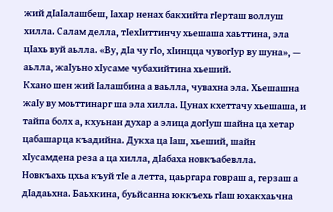жий дIаIалашбеш, Iахар ненах бакхийта гIерташ воллуш хилла. Салам делла, тIехIиттинчу хьешаша хаьттина, эла цIахь вуй аьлла. «Ву, дIа чу гIо, хIинцца чувогIур ву шуна», — аьлла, жаIуьно хIусаме чубахийтина хьеший.
Кхано шен жий Iалашбина а ваьлла, чувахна эла. Хьешашна жаIу ву моьттинарг ша эла хилла. Цунах кхеттачу хьешаша, и тайпа болх а, кхуьнан духар а элица догIуш шайна ца хетар цабашарца къадийна. Дукха ца Iаш, хьеший, шайн хIусамдена реза а ца хилла, дIабаха новкъабевлла.
Новкъахь цхьа къуй тIе а летта, цаьргара говраш а, герзаш а дIадаьхна. Баьхкина, буьйсанна юккъехь гIаш юхакхаьчна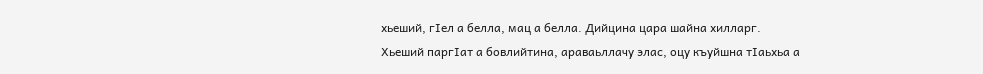хьеший, гIел а белла, мац а белла. Дийцина цара шайна хилларг. Хьеший паргIат а бовлийтина, араваьллачу элас, оцу къуйшна тIаьхьа а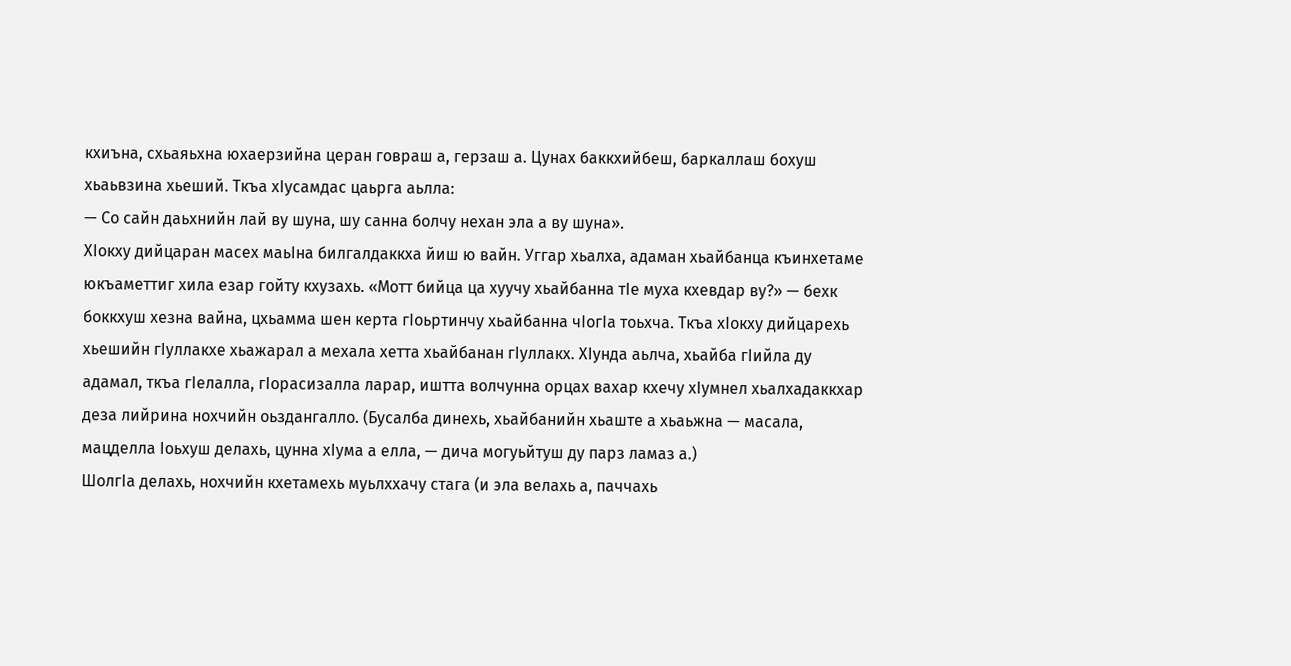кхиъна, схьаяьхна юхаерзийна церан говраш а, герзаш а. Цунах баккхийбеш, баркаллаш бохуш хьаьвзина хьеший. Ткъа хIусамдас цаьрга аьлла:
— Со сайн даьхнийн лай ву шуна, шу санна болчу нехан эла а ву шуна».
ХIокху дийцаран масех маьIна билгалдаккха йиш ю вайн. Уггар хьалха, адаман хьайбанца къинхетаме юкъаметтиг хила езар гойту кхузахь. «Мотт бийца ца хуучу хьайбанна тIе муха кхевдар ву?» — бехк боккхуш хезна вайна, цхьамма шен керта гIоьртинчу хьайбанна чIогIа тоьхча. Ткъа хIокху дийцарехь хьешийн гIуллакхе хьажарал а мехала хетта хьайбанан гIуллакх. ХIунда аьлча, хьайба гIийла ду адамал, ткъа гIелалла, гIорасизалла ларар, иштта волчунна орцах вахар кхечу хIумнел хьалхадаккхар деза лийрина нохчийн оьздангалло. (Бусалба динехь, хьайбанийн хьаште а хьаьжна — масала, мацделла Iоьхуш делахь, цунна хIума а елла, — дича могуьйтуш ду парз ламаз а.)
ШолгIа делахь, нохчийн кхетамехь муьлххачу стага (и эла велахь а, паччахь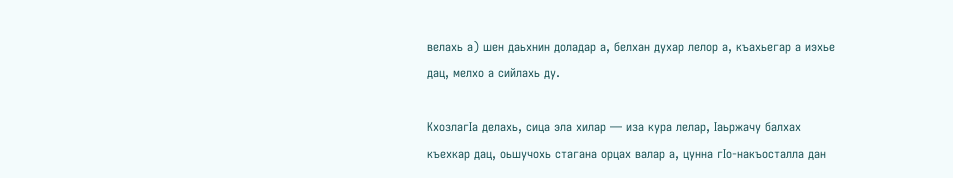велахь а) шен даьхнин доладар а, белхан духар лелор а, къахьегар а иэхье дац, мелхо а сийлахь ду.

КхозлагIа делахь, сица эла хилар — иза кура лелар, Iаьржачу балхах къехкар дац, оьшучохь стагана орцах валар а, цунна гIо-накъосталла дан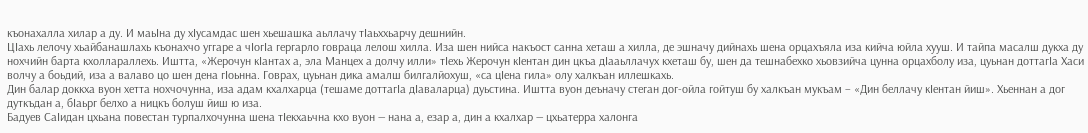къонахалла хилар а ду. И маьIна ду хIусамдас шен хьешашка аьллачу тIаьххьарчу дешнийн.
ЦIахь лелочу хьайбанашлахь къонахчо уггаре а чIогIа гергарло говраца лелош хилла. Иза шен нийса накъост санна хеташ а хилла, де эшначу дийнахь шена орцахъяла иза кийча юйла хууш. И тайпа масалш дукха ду нохчийн барта кхоллараллехь. Иштта, «Жерочун кIантах а, эла Манцех а долчу илли» тIехь Жерочун кIентан дин цкъа дIааьллачух кхеташ бу, шен да тешнабехко хьовзийча цунна орцахболу иза, цуьнан доттагIа Хаси волчу а боьдий, иза а валаво цо шен дена гIоьнна. Говрах, цуьнан дика амалш билгалйохуш, «са цIена гила» олу халкъан иллешкахь.
Дин балар доккха вуон хетта нохчочунна, иза адам кхалхарца (тешаме доттагIа дIаваларца) дуьстина. Иштта вуон деъначу стеган дог-ойла гойтуш бу халкъан мукъам – «Дин беллачу кIентан йиш». Хьеннан а дог дуткъдан а, бIаьрг белхо а ницкъ болуш йиш ю иза.
Бадуев СаIидан цхьана повестан турпалхочунна шена тIекхаьчна кхо вуон — нана а, езар а, дин а кхалхар — цхьатерра халонга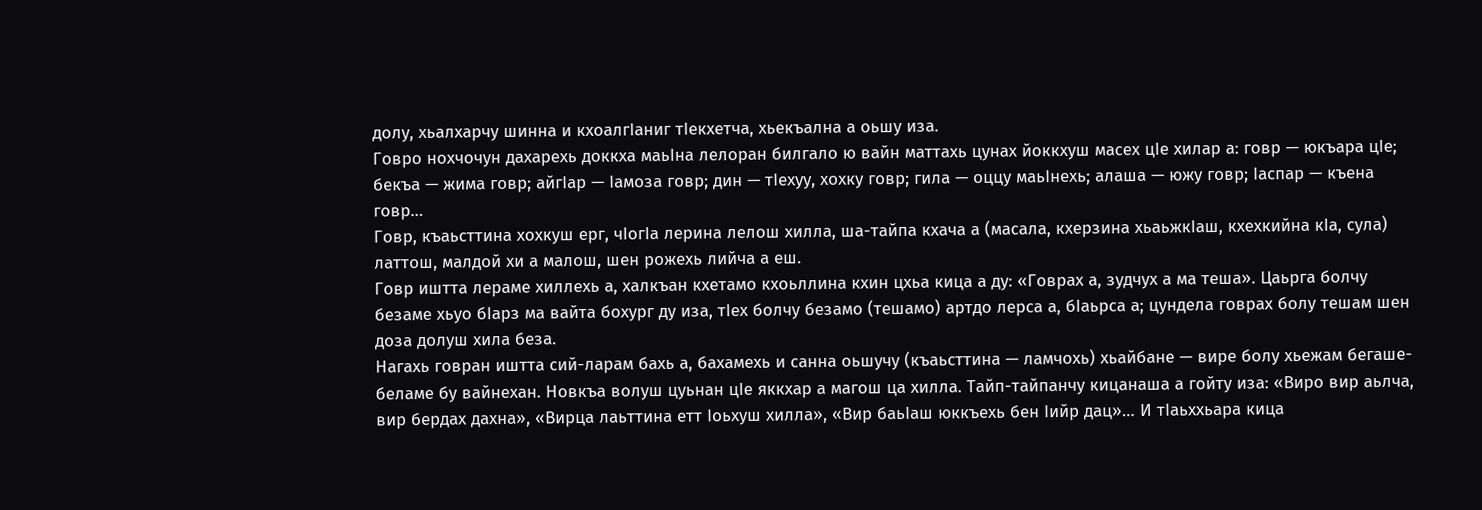долу, хьалхарчу шинна и кхоалгIаниг тIекхетча, хьекъална а оьшу иза.
Говро нохчочун дахарехь доккха маьIна лелоран билгало ю вайн маттахь цунах йоккхуш масех цIе хилар а: говр — юкъара цIе; бекъа — жима говр; айгIар — Iамоза говр; дин — тIехуу, хохку говр; гила — оццу маьIнехь; алаша — южу говр; Iаспар — къена говр…
Говр, къаьсттина хохкуш ерг, чIогIа лерина лелош хилла, ша-тайпа кхача а (масала, кхерзина хьаьжкIаш, кхехкийна кIа, сула) латтош, малдой хи а малош, шен рожехь лийча а еш.
Говр иштта лераме хиллехь а, халкъан кхетамо кхоьллина кхин цхьа кица а ду: «Говрах а, зудчух а ма теша». Цаьрга болчу безаме хьуо бIарз ма вайта бохург ду иза, тIех болчу безамо (тешамо) артдо лерса а, бIаьрса а; цундела говрах болу тешам шен доза долуш хила беза.
Нагахь говран иштта сий-ларам бахь а, бахамехь и санна оьшучу (къаьсттина — ламчохь) хьайбане — вире болу хьежам бегаше-беламе бу вайнехан. Новкъа волуш цуьнан цIе яккхар а магош ца хилла. Тайп-тайпанчу кицанаша а гойту иза: «Виро вир аьлча, вир бердах дахна», «Вирца лаьттина етт Iоьхуш хилла», «Вир баьIаш юккъехь бен Iийр дац»… И тIаьххьара кица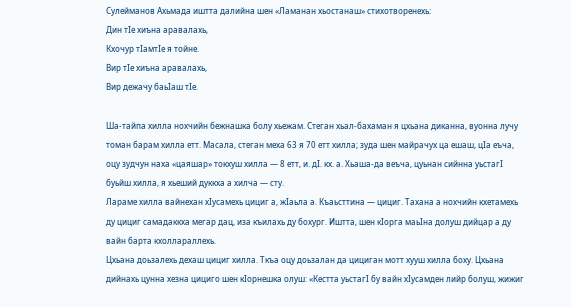Сулейманов Ахьмада иштта далийна шен «Ламанан хьостанаш» стихотворенехь:
Дин тIе хиъна аравалахь,
Кхочур тIамтIе я тойне.
Вир тIе хиъна аравалахь,
Вир дежачу баьIаш тIе.

Ша-тайпа хилла нохчийн бежнашка болу хьежам. Стеган хьал-бахаман я цхьана диканна, вуонна лучу томан барам хилла етт. Масала, стеган меха 63 я 70 етт хилла; зуда шен майрачух ца ешаш, цIа еъча, оцу зудчун наха «цаяшар» токхуш хилла — 8 етт, и. дI. кх. а. Хьаша-да веъча, цуьнан сийнна уьстагI буьйш хилла, я хьеший дуккха а хилча — сту.
Лараме хилла вайнехан хIусамехь цициг а, жIаьла а. Къаьсттина — цициг. Тахана а нохчийн кхетамехь ду цициг самадаккха мегар дац, иза къилахь ду бохург. Иштта, шен кIорга маьIна долуш дийцар а ду вайн барта кхоллараллехь.
Цхьана доьзалехь дехаш цициг хилла. Ткъа оцу доьзалан да цициган мотт хууш хилла боху. Цхьана дийнахь цунна хезна цициго шен кIорнешка олуш: «Кестта уьстагI бу вайн хIусамден лийр болуш, жижиг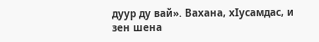дуур ду вай». Вахана, хIусамдас, и зен шена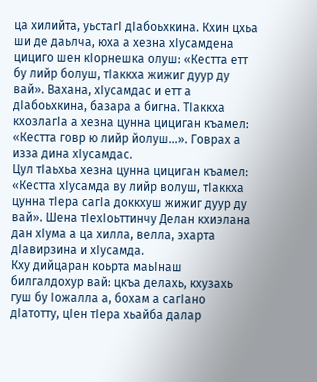ца хилийта, уьстагI дIабоьхкина. Кхин цхьа ши де даьлча, юха а хезна хIусамдена цициго шен кIорнешка олуш: «Кестта етт бу лийр болуш, тIаккха жижиг дуур ду вай». Вахана, хIусамдас и етт а дIабоьхкина, базара а бигна. ТIаккха кхозлагIа а хезна цунна цициган къамел: «Кестта говр ю лийр йолуш…». Говрах а изза дина хIусамдас.
Цул тIаьхьа хезна цунна цициган къамел: «Кестта хIусамда ву лийр волуш, тIаккха цунна тIера сагIа доккхуш жижиг дуур ду вай». Шена тIехIоьттинчу Делан кхиэлана дан хIума а ца хилла, велла, эхарта дIавирзина и хIусамда.
Кху дийцаран коьрта маьIнаш билгалдохур вай: цкъа делахь, кхузахь гуш бу Iожалла а, бохам а сагIано дIатотту, цIен тIера хьайба далар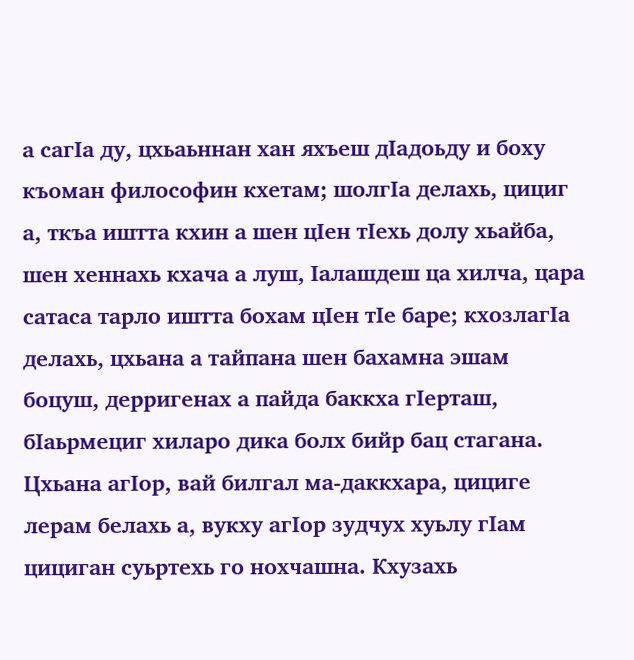а сагIа ду, цхьаьннан хан яхъеш дIадоьду и боху къоман философин кхетам; шолгIа делахь, цициг а, ткъа иштта кхин а шен цIен тIехь долу хьайба, шен хеннахь кхача а луш, Iалашдеш ца хилча, цара сатаса тарло иштта бохам цIен тIе баре; кхозлагIа делахь, цхьана а тайпана шен бахамна эшам боцуш, дерригенах а пайда баккха гIерташ, бIаьрмециг хиларо дика болх бийр бац стагана.
Цхьана агIор, вай билгал ма-даккхара, цициге лерам белахь а, вукху агIор зудчух хуьлу гIам цициган суьртехь го нохчашна. Кхузахь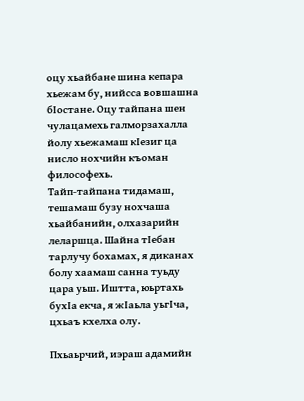оцу хьайбане шина кепара хьежам бу, нийсса вовшашна бIостане. Оцу тайпана шен чулацамехь галморзахалла йолу хьежамаш кIезиг ца нисло нохчийн къоман философехь.
Тайп-тайпана тидамаш, тешамаш бузу нохчаша хьайбанийн, олхазарийн леларшца. Шайна тIебан тарлучу бохамах, я диканах болу хаамаш санна туьду цара уьш. Иштта, юьртахь бухIа екча, я жIаьла уьгIча, цхьаъ кхелха олу.

Пхьаьрчий, иэраш адамийн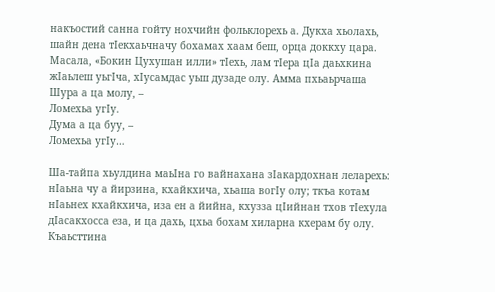накъостий санна гойту нохчийн фольклорехь а. Дукха хьолахь, шайн дена тIекхаьчначу бохамах хаам беш, орца доккху цара. Масала, «Бокин Цухушан илли» тIехь, лам тIера цIа даьхкина жIаьлеш уьгIча, хIусамдас уьш дузаде олу. Амма пхьаьрчаша
Шура а ца молу, –
Ломехьа угIу.
Дума а ца буу, –
Ломехьа угIу…

Ша-тайпа хьулдина маьIна го вайнахана зIакардохнан леларехь: нIаьна чу а йирзина, кхайкхича, хьаша вогIу олу; ткъа котам нIаьнех кхайкхича, иза ен а йийна, кхузза цIийнан тхов тIехула дIасакхосса еза, и ца дахь, цхьа бохам хиларна кхерам бу олу.
Къаьсттина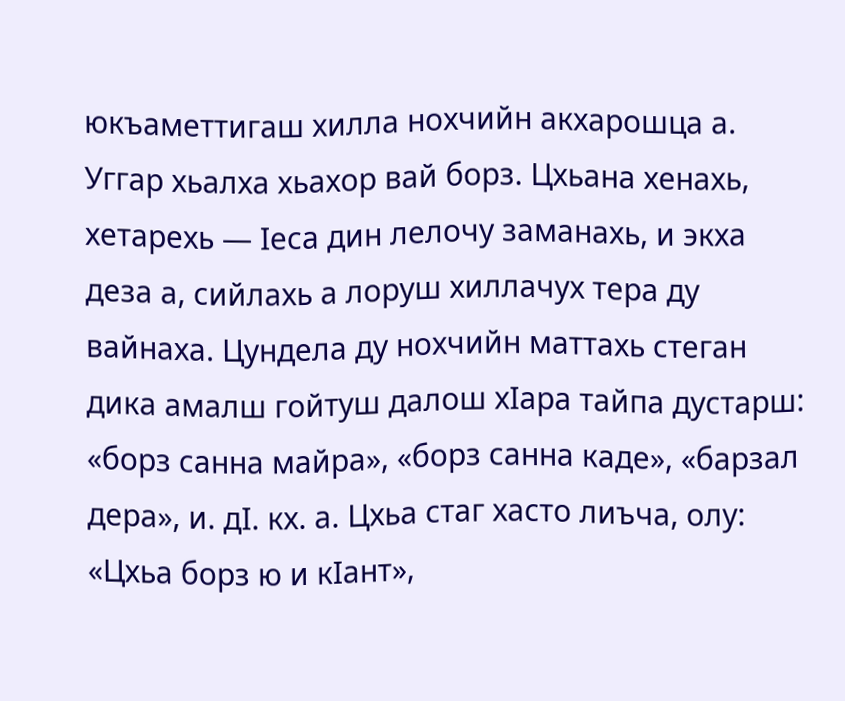юкъаметтигаш хилла нохчийн акхарошца а. Уггар хьалха хьахор вай борз. Цхьана хенахь, хетарехь — Iеса дин лелочу заманахь, и экха деза а, сийлахь а лоруш хиллачух тера ду вайнаха. Цундела ду нохчийн маттахь стеган дика амалш гойтуш далош хIара тайпа дустарш: «борз санна майра», «борз санна каде», «барзал дера», и. дI. кх. а. Цхьа стаг хасто лиъча, олу: «Цхьа борз ю и кIант»,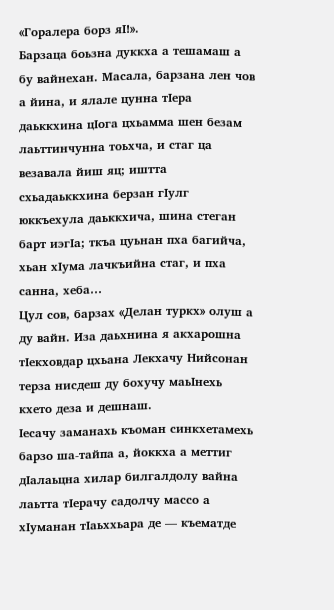«Горалера борз яI!».
Барзаца боьзна дуккха а тешамаш а бу вайнехан. Масала, барзана лен чов а йина, и ялале цунна тIера даьккхина цIога цхьамма шен безам лаьттинчунна тоьхча, и стаг ца везавала йиш яц; иштта схьадаьккхина берзан гIулг юккъехула даьккхича, шина стеган барт иэгIа; ткъа цуьнан пха багийча, хьан хIума лачкъийна стаг, и пха санна, хеба…
Цул сов, барзах «Делан туркх» олуш а ду вайн. Иза даьхнина я акхарошна тIекховдар цхьана Лекхачу Нийсонан терза нисдеш ду бохучу маьIнехь кхето деза и дешнаш.
Iесачу заманахь къоман синкхетамехь барзо ша-тайпа а, йоккха а меттиг дIалаьцна хилар билгалдолу вайна лаьтта тIерачу садолчу массо а хIуманан тIаьххьара де — къематде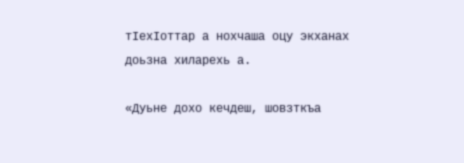тIехIоттар а нохчаша оцу экханах доьзна хиларехь а.

«Дуьне дохо кечдеш, шовзткъа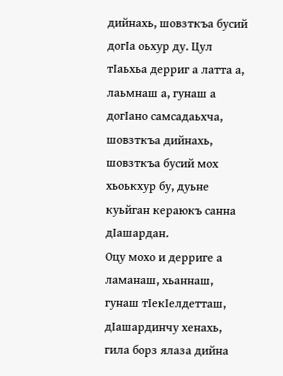дийнахь, шовзткъа бусий догIа оьхур ду. Цул тIаьхьа дерриг а латта а, лаьмнаш а, гунаш а догIано самсадаьхча, шовзткъа дийнахь, шовзткъа бусий мох хьоькхур бу, дуьне куьйган кераюкъ санна дIашардан.
Оцу мохо и дерриге а ламанаш, хьаннаш, гунаш тIекIелдетташ, дIашардинчу хенахь, гила борз ялаза дийна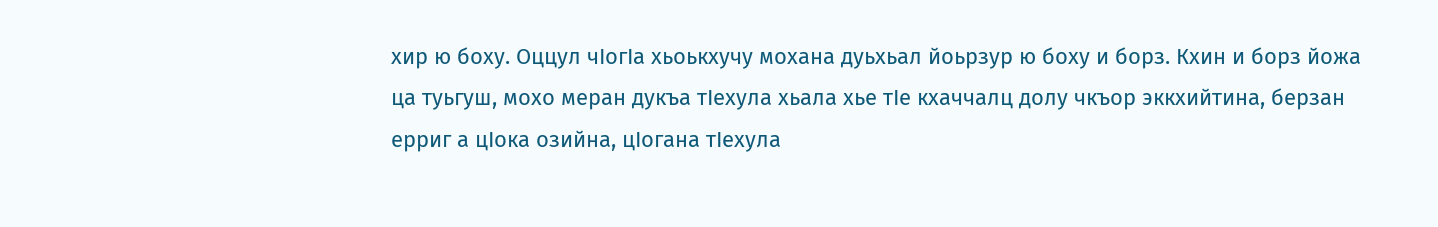хир ю боху. Оццул чIогIа хьоькхучу мохана дуьхьал йоьрзур ю боху и борз. Кхин и борз йожа ца туьгуш, мохо меран дукъа тIехула хьала хье тIе кхаччалц долу чкъор эккхийтина, берзан ерриг а цIока озийна, цIогана тIехула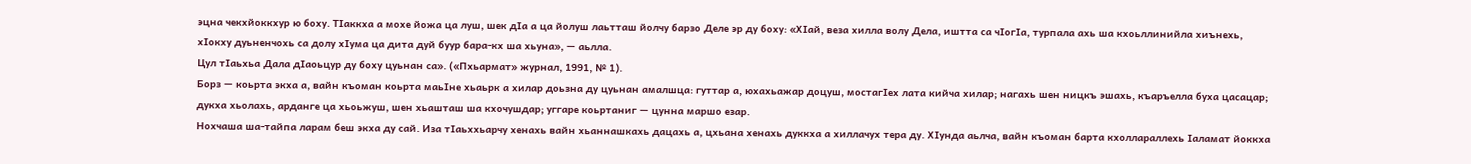эцна чекхйоккхур ю боху. ТIаккха а мохе йожа ца луш, шек дIа а ца йолуш лаьтташ йолчу барзо Деле эр ду боху: «ХIай, веза хилла волу Дела, иштта са чIогIа, турпала ахь ша кхоьллинийла хиънехь, хIокху дуьненчохь са долу хIума ца дита дуй буур бара-кх ша хьуна», — аьлла.
Цул тIаьхьа Дала дIаоьцур ду боху цуьнан са». («Пхьармат» журнал, 1991, № 1).
Борз — коьрта экха а, вайн къоман коьрта маьIне хьаьрк а хилар доьзна ду цуьнан амалшца: гуттар а, юхахьажар доцуш, мостагIех лата кийча хилар; нагахь шен ницкъ эшахь, къаръелла буха цасацар; дукха хьолахь, арданге ца хьоьжуш, шен хьашташ ша кхочушдар; уггаре коьртаниг — цунна маршо езар.
Нохчаша ша-тайпа ларам беш экха ду сай. Иза тIаьххьарчу хенахь вайн хьаннашкахь дацахь а, цхьана хенахь дуккха а хиллачух тера ду. ХIунда аьлча, вайн къоман барта кхоллараллехь Iаламат йоккха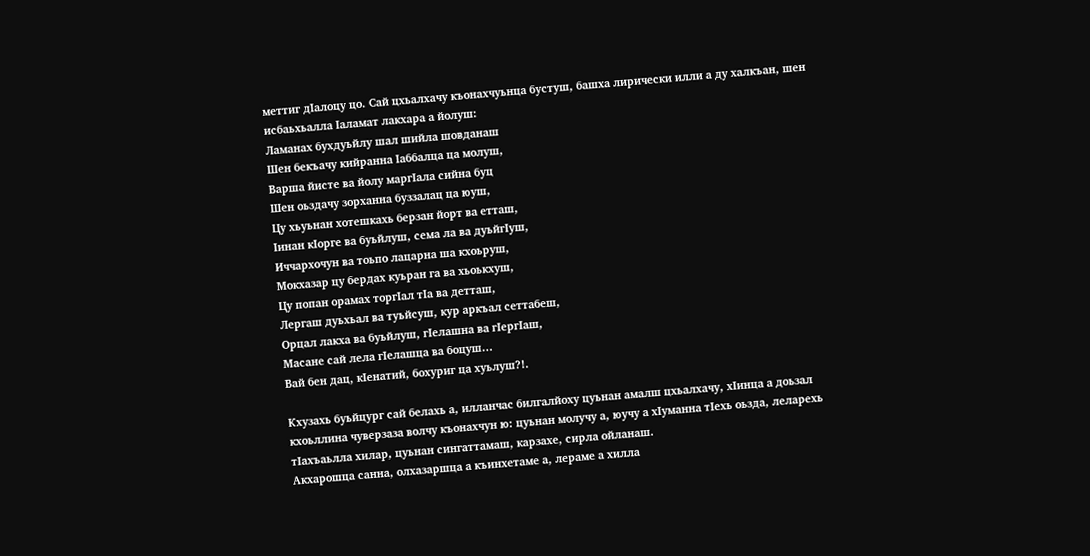меттиг дIалоцу цо. Сай цхьалхачу къонахчуьнца бустуш, башха лирически илли а ду халкъан, шен исбаьхьалла Iаламат лакхара а йолуш:
Ламанах бухдуьйлу шал шийла шовданаш
Шен бекъачу кийранна Iаббалца ца молуш,
Варша йисте ва йолу маргIала сийна буц
Шен оьздачу зорханна буззалац ца юуш,
Цу хьуьнан хотешкахь берзан йорт ва етташ,
Iинан кIорге ва буьйлуш, сема ла ва дуьйгIуш,
Иччархочун ва тоьпо лацарна ша кхоьруш,
Мокхазар цу бердах куьран га ва хьоькхуш,
Цу попан орамах торгIал тIа ва детташ,
Лергаш дуьхьал ва туьйсуш, кур аркъал сеттабеш,
Орцал лакха ва буьйлуш, гIелашна ва гIергIаш,
Масане сай лела гIелашца ва боцуш…
Вай бен дац, кIенатий, бохуриг ца хуьлуш?!.

Кхузахь буьйцург сай белахь а, илланчас билгалйоху цуьнан амалш цхьалхачу, хIинца а доьзал кхоьллина чуверзаза волчу къонахчун ю: цуьнан молучу а, юучу а хIуманна тIехь оьзда, леларехь тIахъаьлла хилар, цуьнан сингаттамаш, карзахе, сирла ойланаш.
Акхарошца санна, олхазаршца а къинхетаме а, лераме а хилла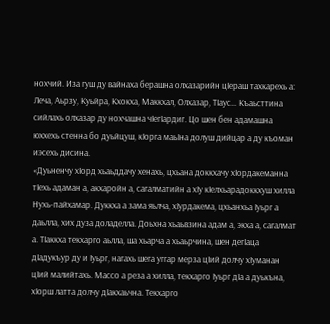нохчий. Иза гуш ду вайнаха берашна олхазарийн цIераш тахкарехь а: Леча, Аьрзу, Куьйра, Кхокха, Маккхал, Олхазар, ТIаус… Къаьсттина сийлахь олхазар ду нохчашна чIегIардиг. Цо шен бен адамашна юххехь стенна бо дуьйцуш, кIорга маьIна долуш дийцар а ду къоман иэсехь дисина.
«Дуьненчу хIорд хьаьддачу хенахь, цхьана доккхачу хIордакеманна тIехь адаман а, акхаройн а, сагалматийн а хIу кIелхьарадоккхуш хилла Нухь-пайхамар. Дуккха а зама яьлча, хIурдакема, цхьанхьа Iуьрг а даьлла, хих дуза доладелла. Доьхна хьаьвзина адам а, экха а, сагалмат а. ТIаккха текхарго аьлла, ша хьарча а хьаьрчина, шен дегIаца дIадукъур ду и Iуьрг, нагахь шега уггар мерза цIий долчу хIуманан цIий малийтахь. Массо а реза а хилла, текхарго Iуьрг дIа а дуькъна, хIорш латта долчу дIакхаьчна. Текхарго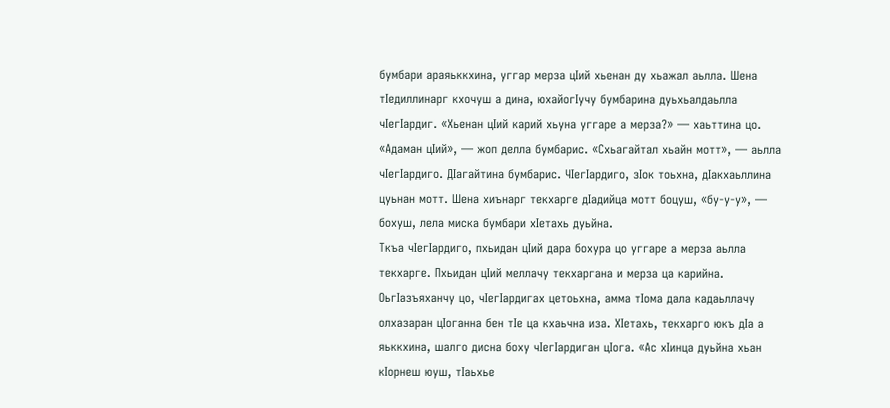бумбари араяьккхина, уггар мерза цIий хьенан ду хьажал аьлла. Шена тIедиллинарг кхочуш а дина, юхайогIучу бумбарина дуьхьалдаьлла чIегIардиг. «Хьенан цIий карий хьуна уггаре а мерза?» — хаьттина цо. «Адаман цIий», — жоп делла бумбарис. «Схьагайтал хьайн мотт», — аьлла чIегIардиго. ДIагайтина бумбарис. ЧIегIардиго, зIок тоьхна, дIакхаьллина цуьнан мотт. Шена хиънарг текхарге дIадийца мотт боцуш, «бу-у-у», — бохуш, лела миска бумбари хIетахь дуьйна.
Ткъа чIегIардиго, пхьидан цIий дара бохура цо уггаре а мерза аьлла текхарге. Пхьидан цIий меллачу текхаргана и мерза ца карийна. ОьгIазъяханчу цо, чIегIардигах цетоьхна, амма тIома дала кадаьллачу олхазаран цIоганна бен тIе ца кхаьчна иза. ХIетахь, текхарго юкъ дIа а яьккхина, шалго дисна боху чIегIардиган цIога. «Ас хIинца дуьйна хьан кIорнеш юуш, тIаьхье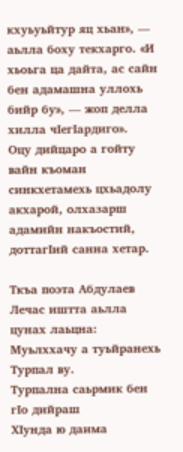кхуьуьйтур яц хьан», — аьлла боху текхарго. «И хьоьга ца дайта, ас сайн бен адамашна уллохь бийр бу», — жоп делла хилла чIегIардиго».
Оцу дийцаро а гойту вайн къоман синкхетамехь цхьадолу акхарой, олхазарш адамийн накъостий, доттагIий санна хетар.

Ткъа поэта Абдулаев Лечас иштта аьлла цунах лаьцна:
Муьлххачу а туьйранехь
Турпал ву.
Турпална саьрмик бен гIо дийраш
ХIунда ю даима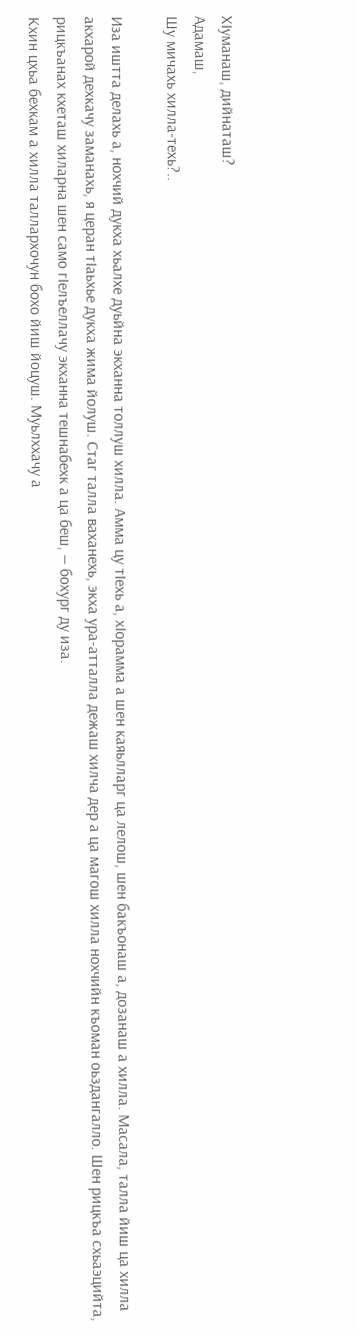ХIуманаш, дийнаташ?
Адамаш,
Шу мичахь хилла-техь?..

Иза иштта делахь а, нохчий дукха хьалхе дуьйна экханна толлуш хилла. Амма цу тIехь а, хIорамма а шен каяьлларг ца лелош, шен бакъонаш а, дозанаш а хилла. Масала, талла йиш ца хилла акхарой дехкачу заманахь, я церан тIаьхье дукха жима йолуш. Стаг талла ваханехь, экха ура-атталла дежаш хилча дер а ца магош хилла нохчийн къоман оьздангалло. Шен рицкъа схьаэцийта, рицкъанах кхеташ хиларна шен само гIелъеллачу экханна тешнабехк а ца беш, — бохург ду иза.
Кхин цхьа бехкам а хилла таллархочун бохо йиш йоцуш. Муьлххачу а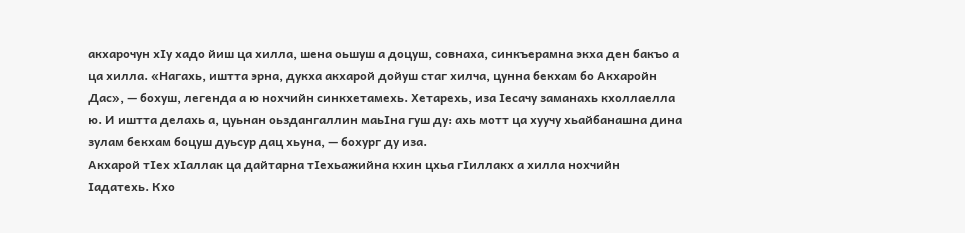акхарочун хIу хадо йиш ца хилла, шена оьшуш а доцуш, совнаха, синкъерамна экха ден бакъо а ца хилла. «Нагахь, иштта эрна, дукха акхарой дойуш стаг хилча, цунна бекхам бо Акхаройн Дас», — бохуш, легенда а ю нохчийн синкхетамехь. Хетарехь, иза Iесачу заманахь кхоллаелла ю. И иштта делахь а, цуьнан оьздангаллин маьIна гуш ду: ахь мотт ца хуучу хьайбанашна дина зулам бекхам боцуш дуьсур дац хьуна, — бохург ду иза.
Акхарой тIех хIаллак ца дайтарна тIехьажийна кхин цхьа гIиллакх а хилла нохчийн Iадатехь. Кхо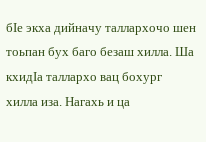бIе экха дийначу таллархочо шен тоьпан бух баго безаш хилла. Ша кхидIа таллархо вац бохург хилла иза. Нагахь и ца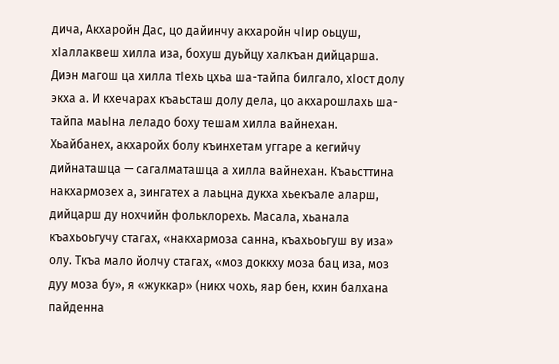дича, Акхаройн Дас, цо дайинчу акхаройн чIир оьцуш, хIаллаквеш хилла иза, бохуш дуьйцу халкъан дийцарша.
Диэн магош ца хилла тIехь цхьа ша-тайпа билгало, хIост долу экха а. И кхечарах къаьсташ долу дела, цо акхарошлахь ша-тайпа маьIна леладо боху тешам хилла вайнехан.
Хьайбанех, акхаройх болу къинхетам уггаре а кегийчу дийнаташца — сагалматашца а хилла вайнехан. Къаьсттина накхармозех а, зингатех а лаьцна дукха хьекъале аларш, дийцарш ду нохчийн фольклорехь. Масала, хьанала къахьоьгучу стагах, «накхармоза санна, къахьоьгуш ву иза» олу. Ткъа мало йолчу стагах, «моз доккху моза бац иза, моз дуу моза бу», я «жуккар» (никх чохь, яар бен, кхин балхана пайденна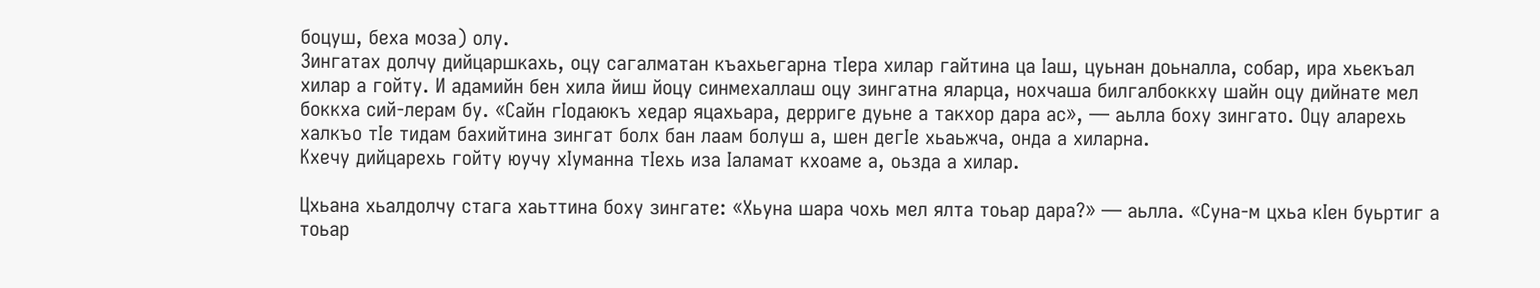боцуш, беха моза) олу.
Зингатах долчу дийцаршкахь, оцу сагалматан къахьегарна тIера хилар гайтина ца Iаш, цуьнан доьналла, собар, ира хьекъал хилар а гойту. И адамийн бен хила йиш йоцу синмехаллаш оцу зингатна яларца, нохчаша билгалбоккху шайн оцу дийнате мел боккха сий-лерам бу. «Сайн гIодаюкъ хедар яцахьара, дерриге дуьне а такхор дара ас», — аьлла боху зингато. Оцу аларехь халкъо тIе тидам бахийтина зингат болх бан лаам болуш а, шен дегIе хьаьжча, онда а хиларна.
Кхечу дийцарехь гойту юучу хIуманна тIехь иза Iаламат кхоаме а, оьзда а хилар.

Цхьана хьалдолчу стага хаьттина боху зингате: «Хьуна шара чохь мел ялта тоьар дара?» — аьлла. «Суна-м цхьа кIен буьртиг а тоьар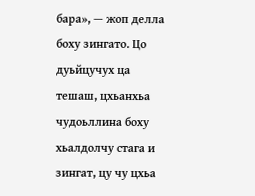бара», — жоп делла боху зингато. Цо дуьйцучух ца тешаш, цхьанхьа чудоьллина боху хьалдолчу стага и зингат, цу чу цхьа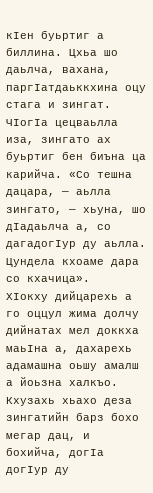кIен буьртиг а биллина. Цхьа шо даьлча, вахана, паргIатдаьккхина оцу стага и зингат. ЧIогIа цецваьлла иза, зингато ах буьртиг бен биъна ца карийча. «Со тешна дацара, — аьлла зингато, — хьуна, шо дIадаьлча а, со дагадогIур ду аьлла. Цундела кхоаме дара со кхачица».
ХIокху дийцарехь а го оццул жима долчу дийнатах мел доккха маьIна а, дахарехь адамашна оьшу амалш а йоьзна халкъо. Кхузахь хьахо деза зингатийн барз бохо мегар дац, и бохийча, догIа догIур ду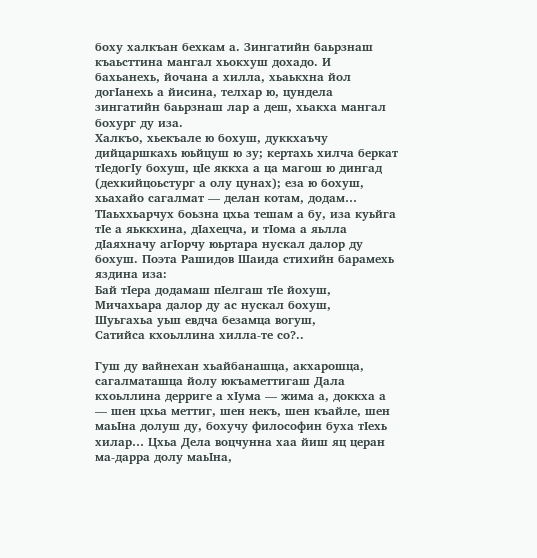боху халкъан бехкам а. Зингатийн баьрзнаш къаьсттина мангал хьокхуш дохадо. И бахьанехь, йочана а хилла, хьаькхна йол догIанехь а йисина, телхар ю, цундела зингатийн баьрзнаш лар а деш, хьакха мангал бохург ду иза.
Халкъо, хьекъале ю бохуш, дуккхаъчу дийцаршкахь юьйцуш ю зу; кертахь хилча беркат тIедогIу бохуш, цIе яккха а ца магош ю дингад (дехкийцоьстург а олу цунах); еза ю бохуш, хьахайо сагалмат — делан котам, додам… ТIаьххьарчух боьзна цхьа тешам а бу, иза куьйга тIе а яьккхина, дIахецча, и тIома а яьлла дIаяхначу агIорчу юьртара нускал далор ду бохуш. Поэта Рашидов Шаида стихийн барамехь яздина иза:
Бай тIера додамаш пIелгаш тIе йохуш,
Мичахьара далор ду ас нускал бохуш,
Шуьгахьа уьш евдча безамца вогуш,
Сатийса кхоьллина хилла-те со?..

Гуш ду вайнехан хьайбанашца, акхарошца, сагалматашца йолу юкъаметтигаш Дала кхоьллина дерриге а хIума — жима а, доккха а — шен цхьа меттиг, шен некъ, шен къайле, шен маьIна долуш ду, бохучу философин буха тIехь хилар… Цхьа Дела воцчунна хаа йиш яц церан ма-дарра долу маьIна,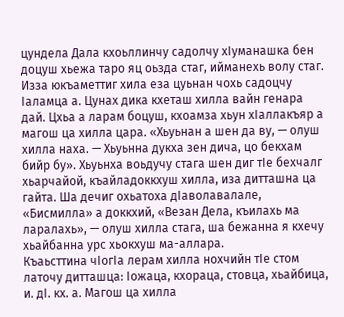цундела Дала кхоьллинчу садолчу хIуманашка бен доцуш хьежа таро яц оьзда стаг, ийманехь волу стаг.
Изза юкъаметтиг хила еза цуьнан чохь садоцчу Iаламца а. Цунах дика кхеташ хилла вайн генара дай. Цхьа а ларам боцуш, кхоамза хьун хIаллакъяр а магош ца хилла цара. «Хьуьнан а шен да ву, — олуш хилла наха. — Хьуьнна дукха зен дича, цо бекхам бийр бу». Хьуьнха воьдучу стага шен диг тIе бехчалг хьарчайой, къайладоккхуш хилла, иза дитташна ца гайта. Ша дечиг охьатоха дIаволавалале, «Бисмилла» а доккхий, «Везан Дела, къилахь ма ларалахь», — олуш хилла стага, ша бежанна я кхечу хьайбанна урс хьокхуш ма-аллара.
Къаьсттина чIогIа лерам хилла нохчийн тIе стом латочу дитташца: Iожаца, кхораца, стовца, хьайбица, и. дI. кх. а. Магош ца хилла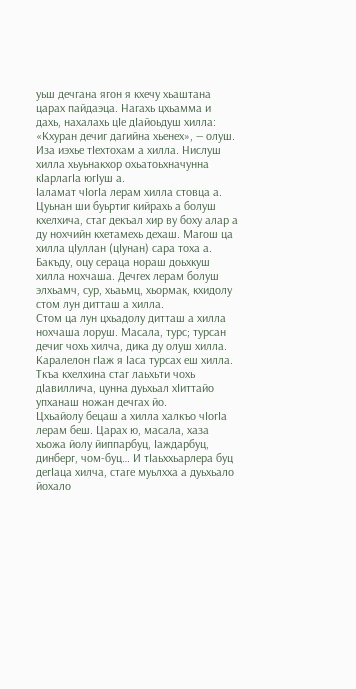уьш дечгана ягон я кхечу хьаштана царах пайдаэца. Нагахь цхьамма и дахь, нахалахь цIе дIайоьдуш хилла: «Кхуран дечиг дагийна хьенех», — олуш. Иза иэхье тIехтохам а хилла. Нислуш хилла хьуьнакхор охьатоьхначунна кIарлагIа югIуш а.
Iаламат чIогIа лерам хилла стовца а. Цуьнан ши буьртиг кийрахь а болуш кхелхича, стаг декъал хир ву боху алар а ду нохчийн кхетамехь дехаш. Магош ца хилла цIуллан (цIунан) сара тоха а. Бакъду, оцу сераца нораш доьхкуш хилла нохчаша. Дечгех лерам болуш элхьамч, сур, хьаьмц, хьормак, кхидолу стом лун дитташ а хилла.
Стом ца лун цхьадолу дитташ а хилла нохчаша лоруш. Масала, турс; турсан дечиг чохь хилча, дика ду олуш хилла. Каралелон гIаж я Iаса турсах еш хилла. Ткъа кхелхина стаг лаьхьти чохь дIавиллича, цунна дуьхьал хIиттайо упханаш ножан дечгах йо.
Цхьайолу бецаш а хилла халкъо чIогIа лерам беш. Царах ю, масала, хаза хьожа йолу йиппарбуц, Iаждарбуц, динберг, чом-буц… И тIаьххьарлера буц дегIаца хилча, стаге муьлхха а дуьхьало йохало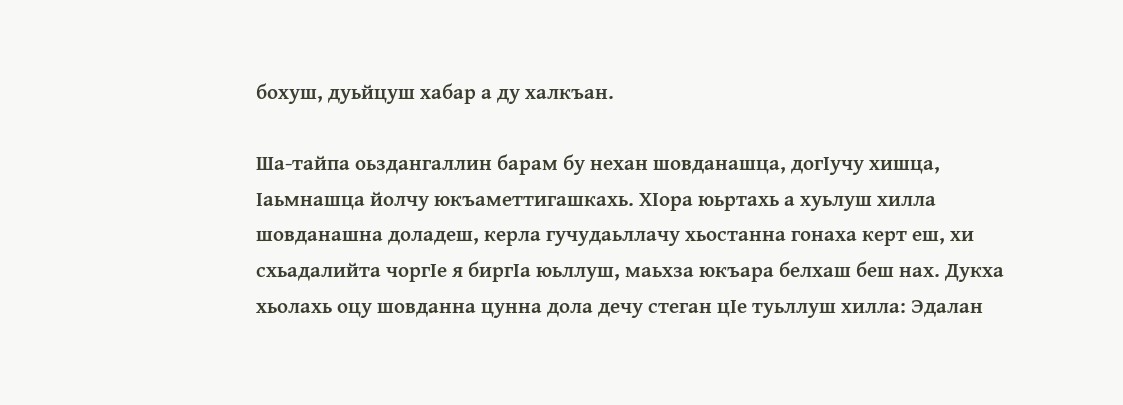бохуш, дуьйцуш хабар а ду халкъан.

Ша-тайпа оьздангаллин барам бу нехан шовданашца, догIучу хишца, Iаьмнашца йолчу юкъаметтигашкахь. ХIора юьртахь а хуьлуш хилла шовданашна доладеш, керла гучудаьллачу хьостанна гонаха керт еш, хи схьадалийта чоргIе я биргIа юьллуш, маьхза юкъара белхаш беш нах. Дукха хьолахь оцу шовданна цунна дола дечу стеган цIе туьллуш хилла: Эдалан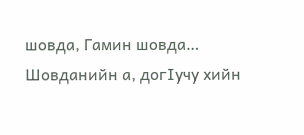шовда, Гамин шовда…
Шовданийн а, догIучу хийн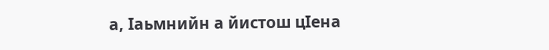а, Iаьмнийн а йистош цIена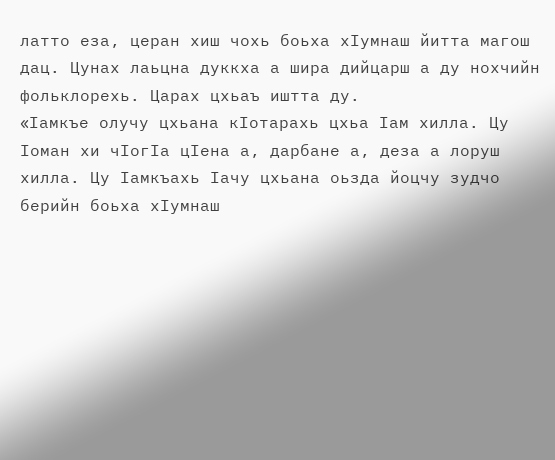латто еза, церан хиш чохь боьха хIумнаш йитта магош дац. Цунах лаьцна дуккха а шира дийцарш а ду нохчийн фольклорехь. Царах цхьаъ иштта ду.
«Iамкъе олучу цхьана кIотарахь цхьа Iам хилла. Цу Iоман хи чIогIа цIена а, дарбане а, деза а лоруш хилла. Цу Iамкъахь Iачу цхьана оьзда йоцчу зудчо берийн боьха хIумнаш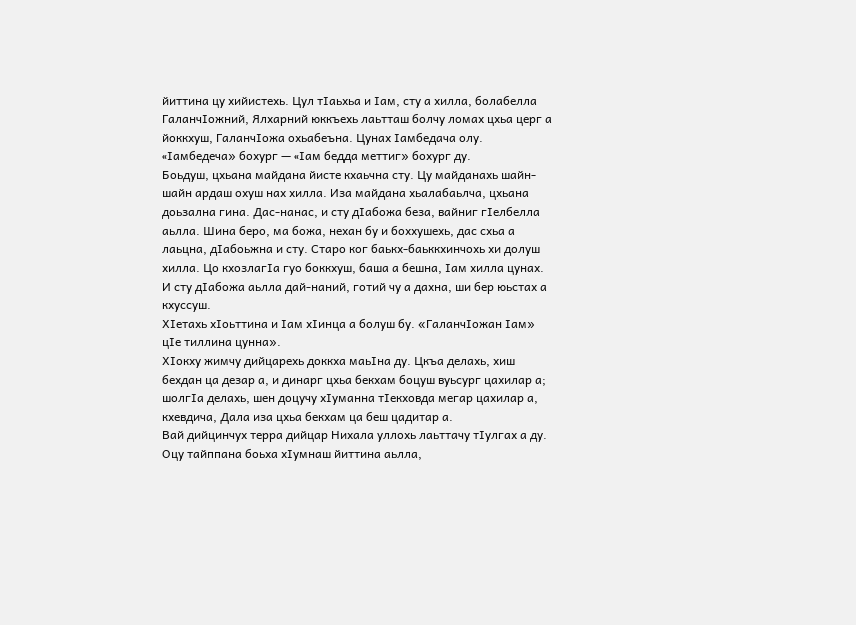йиттина цу хийистехь. Цул тIаьхьа и Iам, сту а хилла, болабелла ГаланчIожний, Ялхарний юккъехь лаьтташ болчу ломах цхьа церг а йоккхуш, ГаланчIожа охьабеъна. Цунах Iамбедача олу. «Iамбедеча» бохург — «Iам бедда меттиг» бохург ду.
Боьдуш, цхьана майдана йисте кхаьчна сту. Цу майданахь шайн-шайн ардаш охуш нах хилла. Иза майдана хьалабаьлча, цхьана доьзална гина. Дас-нанас, и сту дIабожа беза, вайниг гIелбелла аьлла. Шина беро, ма божа, нехан бу и боххушехь, дас схьа а лаьцна, дIабоьжна и сту. Старо ког баькх-баьккхинчохь хи долуш хилла. Цо кхозлагIа гуо боккхуш, баша а бешна, Iам хилла цунах. И сту дIабожа аьлла дай-наний, готий чу а дахна, ши бер юьстах а кхуссуш.
ХIетахь хIоьттина и Iам хIинца а болуш бу. «ГаланчIожан Iам» цIе тиллина цунна».
ХIокху жимчу дийцарехь доккха маьIна ду. Цкъа делахь, хиш бехдан ца дезар а, и динарг цхьа бекхам боцуш вуьсург цахилар а; шолгIа делахь, шен доцучу хIуманна тIекховда мегар цахилар а, кхевдича, Дала иза цхьа бекхам ца беш цадитар а.
Вай дийцинчух терра дийцар Нихала уллохь лаьттачу тIулгах а ду. Оцу тайппана боьха хIумнаш йиттина аьлла,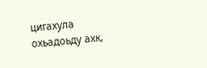цигахула охьадоьду ахк,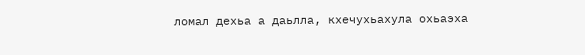ломал дехьа а даьлла, кхечухьахула охьаэха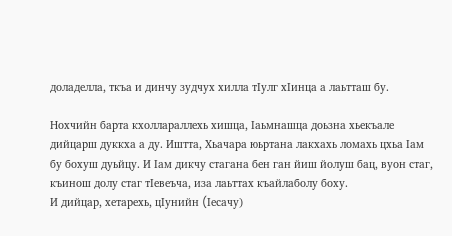доладелла, ткъа и динчу зудчух хилла тIулг хIинца а лаьтташ бу.

Нохчийн барта кхоллараллехь хишца, Iаьмнашца доьзна хьекъале дийцарш дуккха а ду. Иштта, Хьачара юьртана лакхахь ломахь цхьа Iам бу бохуш дуьйцу. И Iам дикчу стагана бен ган йиш йолуш бац, вуон стаг, къинош долу стаг тIевеъча, иза лаьттах къайлаболу боху.
И дийцар, хетарехь, цIунийн (Iесачу)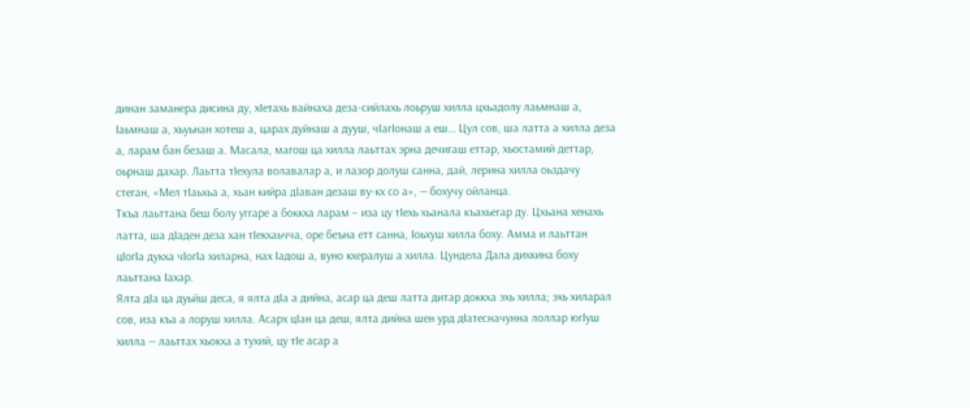динан заманера дисина ду, хIетахь вайнаха деза-сийлахь лоьруш хилла цхьадолу лаьмнаш а, Iаьмнаш а, хьуьнан хотеш а, царах дуйнаш а дууш, чIагIонаш а еш… Цул сов, ша латта а хилла деза а, ларам бан безаш а. Масала, магош ца хилла лаьттах эрна дечигаш еттар, хьостамий деттар, оьрнаш дахар. Лаьтта тIехула волавалар а, и лазор долуш санна, дай, лерина хилла оьздачу стеган, «Мел тIаьхьа а, хьан кийра дIаван дезаш ву-кх со а», — бохучу ойланца.
Ткъа лаьттана беш болу уггаре а боккха ларам – иза цу тIехь хьанала къахьегар ду. Цхьана хенахь латта, ша дIаден деза хан тIекхаьчча, оре беъна етт санна, Iоьхуш хилла боху. Амма и лаьттан цIогIа дукха чIогIа хиларна, нах Iадош а, вуно кхералуш а хилла. Цундела Дала дихкина боху лаьттана Iахар.
Ялта дIа ца дуьйш деса, я ялта дIа а дийна, асар ца деш латта дитар доккха эхь хилла; эхь хиларал сов, иза къа а лоруш хилла. Асарх цIан ца деш, ялта дийна шен урд дIатесначунна лоллар югIуш хилла — лаьттах хьокха а тухий, цу тIе асар а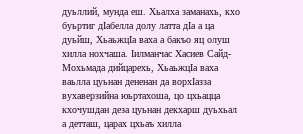дуьллий, мунда еш. Хьалха заманахь, кхо буьртиг дIабелла долу латта дIа а ца дуьйш, ХьаьжцIа ваха а бакъо яц олуш хилла нохчаша. Iилманчас Хасиев Сайд-Мохьмада дийцарехь, ХьаьжцIа ваха ваьлла цуьнан дененан да ворхIазза вухаверзийна юьртахоша, цо цхьацца кхочушдан деза цуьнан декхарш дуьхьал а детташ, царах цхьаъ хилла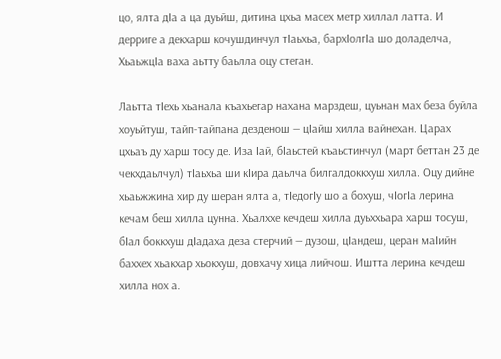цо, ялта дIа а ца дуьйш, дитина цхьа масех метр хиллал латта. И дерриге а декхарш кочушдинчул тIаьхьа, бархIолгIа шо доладелча, ХьаьжцIа ваха аьтту баьлла оцу стеган.

Лаьтта тIехь хьанала къахьегар нахана марздеш, цуьнан мах беза буйла хоуьйтуш, тайп-тайпана дезденош — цIайш хилла вайнехан. Царах цхьаъ ду харш тосу де. Иза Iай, бIаьстей къаьстинчул (март беттан 23 де чекхдаьлчул) тIаьхьа ши кIира даьлча билгалдоккхуш хилла. Оцу дийне хьаьжжина хир ду шеран ялта а, тIедогIу шо а бохуш, чIогIа лерина кечам беш хилла цунна. Хьалххе кечдеш хилла дуьххьара харш тосуш, бIал боккхуш дIадаха деза стерчий — дузош, цIандеш, церан маIийн баххех хьакхар хьокхуш, довхачу хица лийчош. Иштта лерина кечдеш хилла нох а.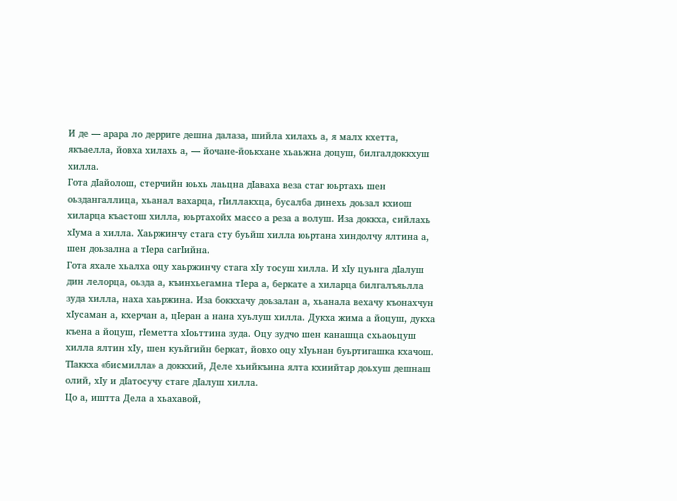И де — арара ло дерриге дешна далаза, шийла хилахь а, я малх кхетта, якъаелла, йовха хилахь а, — йочане-йоькхане хьаьжна доцуш, билгалдоккхуш хилла.
Гота дIайолош, стерчийн юьхь лаьцна дIаваха веза стаг юьртахь шен оьздангаллица, хьанал вахарца, гIиллакхца, бусалба динехь доьзал кхиош хиларца къастош хилла, юьртахойх массо а реза а волуш. Иза доккха, сийлахь хIума а хилла. Хаьржинчу стага сту буьйш хилла юьртана хиндолчу ялтина а, шен доьзална а тIера сагIийна.
Гота яхале хьалха оцу хаьржинчу стага хIу тосуш хилла. И хIу цуьнга дIалуш дин лелорца, оьзда а, къинхьегамна тIера а, беркате а хиларца билгалъяьлла зуда хилла, наха хаьржина. Иза боккхачу доьзалан а, хьанала вехачу къонахчун хIусаман а, кхерчан а, цIеран а нана хуьлуш хилла. Дукха жима а йоцуш, дукха къена а йоцуш, гIеметта хIоьттина зуда. Оцу зудчо шен канашца схьаоьцуш хилла ялтин хIу, шен куьйгийн беркат, йовхо оцу хIуьнан буьртигашка кхачош. ТIаккха «бисмилла» а доккхий, Деле хьийкъина ялта кхиийтар доьхуш дешнаш олий, хIу и дIатосучу стаге дIалуш хилла.
Цо а, иштта Дела а хьахавой,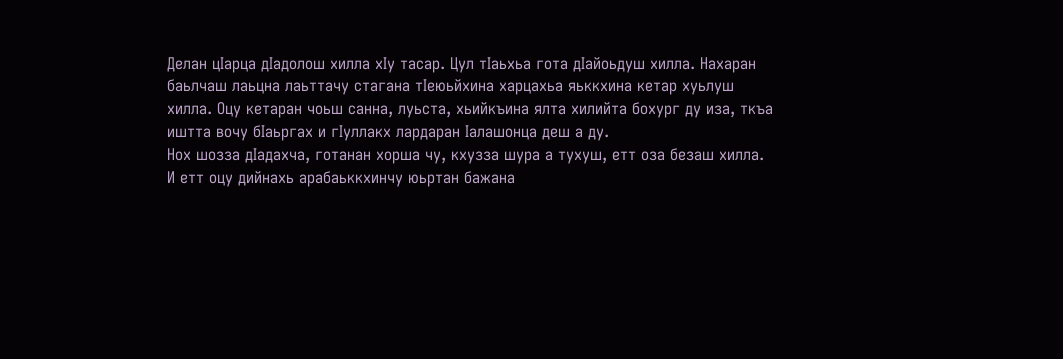Делан цIарца дIадолош хилла хIу тасар. Цул тIаьхьа гота дIайоьдуш хилла. Нахаран баьлчаш лаьцна лаьттачу стагана тIеюьйхина харцахьа яьккхина кетар хуьлуш хилла. Оцу кетаран чоьш санна, луьста, хьийкъина ялта хилийта бохург ду иза, ткъа иштта вочу бIаьргах и гIуллакх лардаран Iалашонца деш а ду.
Нох шозза дIадахча, готанан хорша чу, кхузза шура а тухуш, етт оза безаш хилла. И етт оцу дийнахь арабаьккхинчу юьртан бажана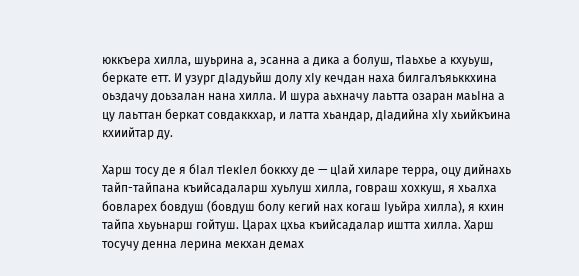юккъера хилла, шуьрина а, эсанна а дика а болуш, тIаьхье а кхуьуш, беркате етт. И узург дIадуьйш долу хIу кечдан наха билгалъяьккхина оьздачу доьзалан нана хилла. И шура аьхначу лаьтта озаран маьIна а цу лаьттан беркат совдаккхар, и латта хьандар, дIадийна хIу хьийкъина кхиийтар ду.

Харш тосу де я бIал тIекIел боккху де — цIай хиларе терра, оцу дийнахь тайп-тайпана къийсадаларш хуьлуш хилла, говраш хохкуш, я хьалха бовларех бовдуш (бовдуш болу кегий нах когаш Iуьйра хилла), я кхин тайпа хьуьнарш гойтуш. Царах цхьа къийсадалар иштта хилла. Харш тосучу денна лерина мекхан демах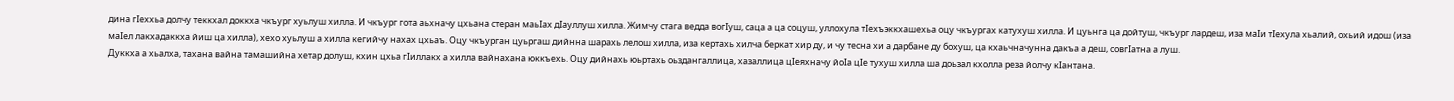дина гIеххьа долчу теккхал доккха чкъург хуьлуш хилла. И чкъург гота аьхначу цхьана стеран маьIах дIауллуш хилла. Жимчу стага ведда вогIуш, саца а ца соцуш, уллохула тIехъэккхашехьа оцу чкъургах катухуш хилла. И цуьнга ца дойтуш, чкъург лардеш, иза маIи тIехула хьалий, охьий идош (иза маIел лакхадаккха йиш ца хилла), хехо хуьлуш а хилла кегийчу нахах цхьаъ. Оцу чкъурган цуьргаш дийнна шарахь лелош хилла, иза кертахь хилча беркат хир ду, и чу тесна хи а дарбане ду бохуш, ца кхаьчначунна дакъа а деш, совгIатна а луш.
Дуккха а хьалха, тахана вайна тамашийна хетар долуш, кхин цхьа гIиллакх а хилла вайнахана юккъехь. Оцу дийнахь юьртахь оьздангаллица, хазаллица цIеяхначу йоIа цIе тухуш хилла ша доьзал кхолла реза йолчу кIантана.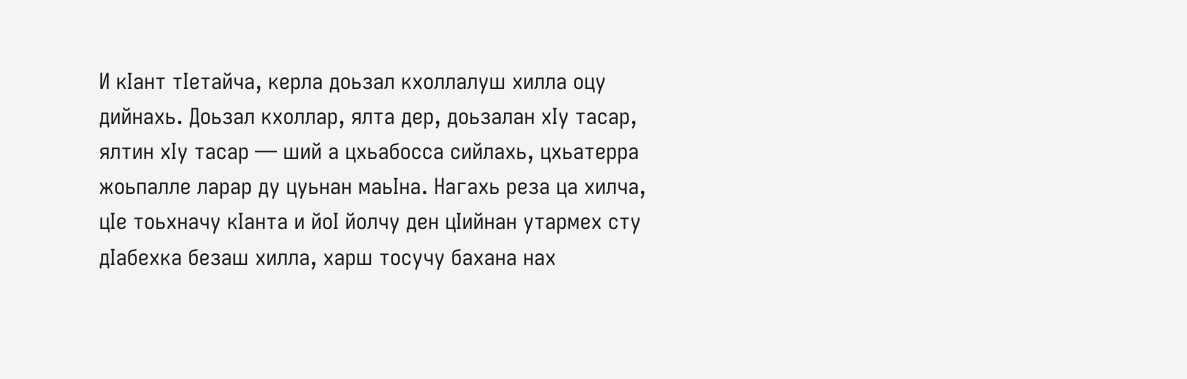И кIант тIетайча, керла доьзал кхоллалуш хилла оцу дийнахь. Доьзал кхоллар, ялта дер, доьзалан хIу тасар, ялтин хIу тасар — ший а цхьабосса сийлахь, цхьатерра жоьпалле ларар ду цуьнан маьIна. Нагахь реза ца хилча, цIе тоьхначу кIанта и йоI йолчу ден цIийнан утармех сту дIабехка безаш хилла, харш тосучу бахана нах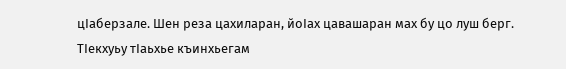цIаберзале. Шен реза цахиларан, йоIах цавашаран мах бу цо луш берг.
ТIекхуьу тIаьхье къинхьегам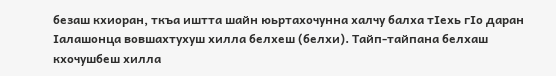безаш кхиоран, ткъа иштта шайн юьртахочунна халчу балха тIехь гIо даран Iалашонца вовшахтухуш хилла белхеш (белхи). Тайп-тайпана белхаш кхочушбеш хилла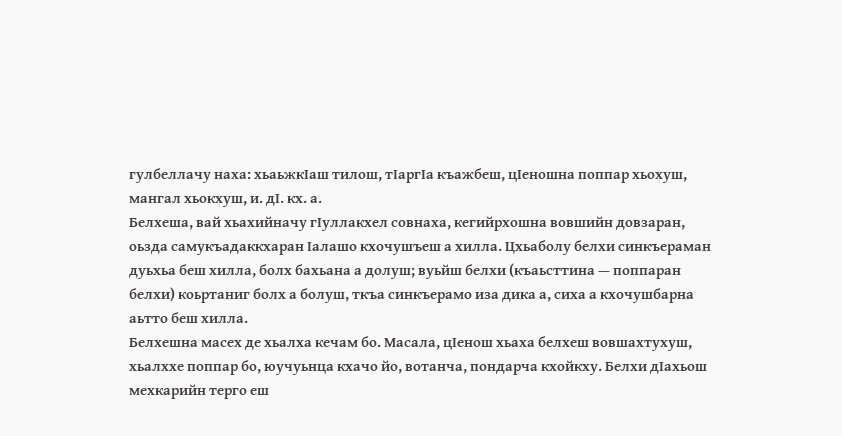гулбеллачу наха: хьаьжкIаш тилош, тIаргIа къажбеш, цIеношна поппар хьохуш, мангал хьокхуш, и. дI. кх. а.
Белхеша, вай хьахийначу гIуллакхел совнаха, кегийрхошна вовшийн довзаран, оьзда самукъадаккхаран Iалашо кхочушъеш а хилла. Цхьаболу белхи синкъераман дуьхьа беш хилла, болх бахьана а долуш; вуьйш белхи (къаьсттина — поппаран белхи) коьртаниг болх а болуш, ткъа синкъерамо иза дика а, сиха а кхочушбарна аьтто беш хилла.
Белхешна масех де хьалха кечам бо. Масала, цIенош хьаха белхеш вовшахтухуш, хьалххе поппар бо, юучуьнца кхачо йо, вотанча, пондарча кхойкху. Белхи дIахьош мехкарийн терго еш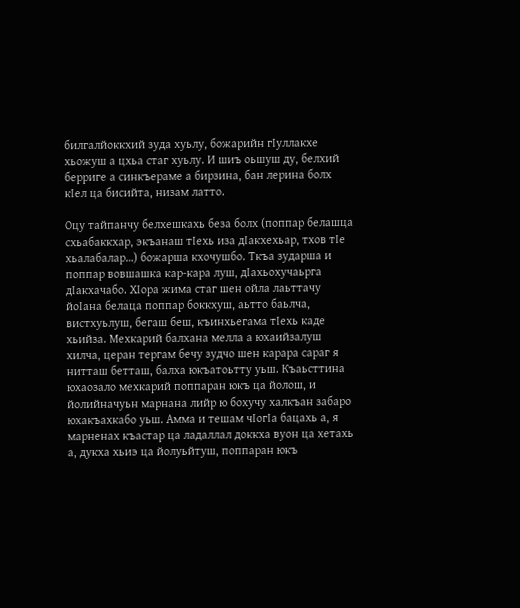билгалйоккхий зуда хуьлу, божарийн гIуллакхе хьожуш а цхьа стаг хуьлу. И шиъ оьшуш ду, белхий берриге а синкъераме а бирзина, бан лерина болх кIел ца бисийта, низам латто.

Оцу тайпанчу белхешкахь беза болх (поппар белашца схьабаккхар, экъанаш тIехь иза дIакхехьар, тхов тIе хьалабалар…) божарша кхочушбо. Ткъа зударша и поппар вовшашка кар-кара луш, дIахьохучаьрга дIакхачабо. ХIора жима стаг шен ойла лаьттачу йоIана белаца поппар боккхуш, аьтто баьлча, вистхуьлуш, бегаш беш, къинхьегама тIехь каде хьийза. Мехкарий балхана мелла а юхаийзалуш хилча, церан тергам бечу зудчо шен карара сараг я нитташ бетташ, балха юкъатоьтту уьш. Къаьсттина юхаозало мехкарий поппаран юкъ ца йолош, и йолийначуьн марнана лийр ю бохучу халкъан забаро юхакъахкабо уьш. Амма и тешам чIогIа бацахь а, я марненах къастар ца ладаллал доккха вуон ца хетахь а, дукха хьиэ ца йолуьйтуш, поппаран юкъ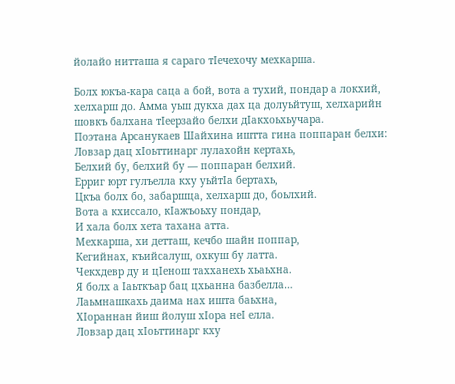йолайо нитташа я сараго тIечехочу мехкарша.

Болх юкъа-кара саца а бой, вота а тухий, пондар а локхий, хелхарш до. Амма уьш дукха дах ца долуьйтуш, хелхарийн шовкъ балхана тIеерзайо белхи дIакхоьхьучара.
Поэтана Арсанукаев Шайхина иштта гина поппаран белхи:
Ловзар дац хIоьттинарг лулахойн кертахь,
Белхий бу, белхий бу — поппаран белхий.
Ерриг юрт гулъелла кху уьйтIа бертахь,
Цкъа болх бо, забаршца, хелхарш до, боьлхий.
Вота а кхиссало, кIажъоьху пондар,
И хала болх хета тахана атта.
Мехкарша, хи детташ, кечбо шайн поппар,
Кегийнах, къийсалуш, охкуш бу латта.
Чекхдевр ду и цIенош тахханехь хьаьхна.
Я болх а Iаьткъар бац цхьанна базбелла…
Лаьмнашкахь даима нах ишта баьхна,
ХIораннан йиш йолуш хIора неI елла.
Ловзар дац хIоьттинарг кху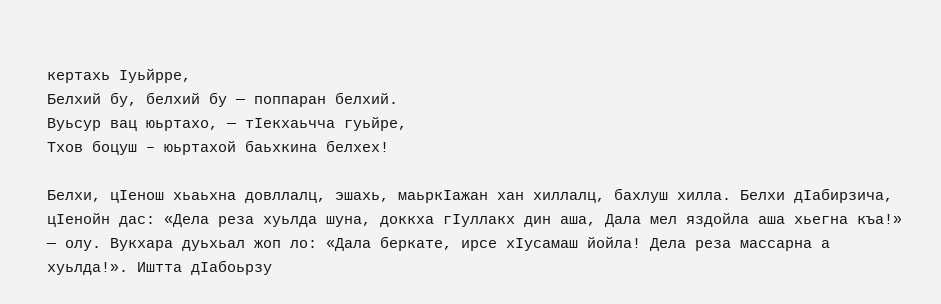кертахь Iуьйрре,
Белхий бу, белхий бу — поппаран белхий.
Вуьсур вац юьртахо, — тIекхаьчча гуьйре,
Тхов боцуш – юьртахой баьхкина белхех!

Белхи, цIенош хьаьхна довллалц, эшахь, маьркIажан хан хиллалц, бахлуш хилла. Белхи дIабирзича, цIенойн дас: «Дела реза хуьлда шуна, доккха гIуллакх дин аша, Дала мел яздойла аша хьегна къа!» — олу. Вукхара дуьхьал жоп ло: «Дала беркате, ирсе хIусамаш йойла! Дела реза массарна а хуьлда!». Иштта дIабоьрзу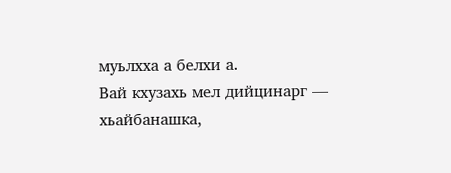муьлхха а белхи а.
Вай кхузахь мел дийцинарг — хьайбанашка,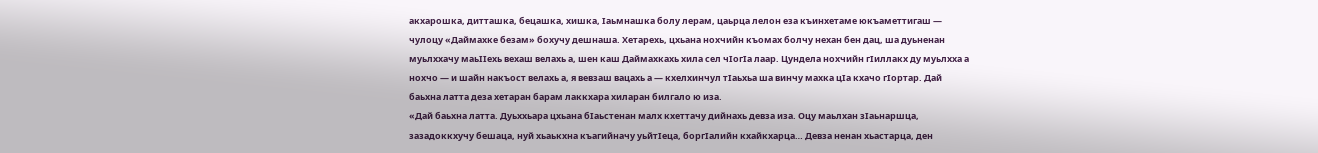акхарошка, дитташка, бецашка, хишка, Iаьмнашка болу лерам, цаьрца лелон еза къинхетаме юкъаметтигаш — чулоцу «Даймахке безам» бохучу дешнаша. Хетарехь, цхьана нохчийн къомах болчу нехан бен дац, ша дуьненан муьлххачу маьIIехь вехаш велахь а, шен каш Даймахкахь хила сел чIогIа лаар. Цундела нохчийн гIиллакх ду муьлхха а нохчо — и шайн накъост велахь а, я вевзаш вацахь а — кхелхинчул тIаьхьа ша винчу махка цIа кхачо гIортар. Дай баьхна латта деза хетаран барам лаккхара хиларан билгало ю иза.
«Дай баьхна латта. Дуьххьара цхьана бIаьстенан малх кхеттачу дийнахь девза иза. Оцу маьлхан зIаьнаршца, зазадоккхучу бешаца, нуй хьаькхна къагийначу уьйтIеца, боргIалийн кхайкхарца… Девза ненан хьастарца, ден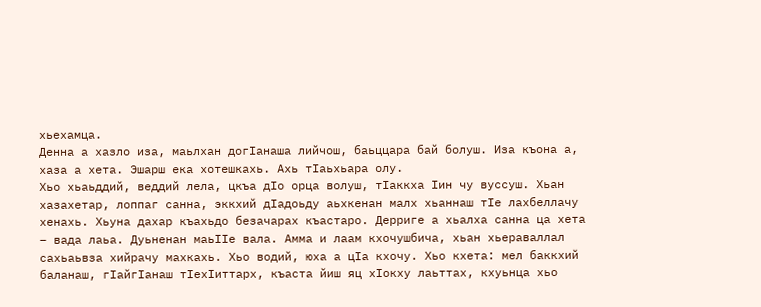хьехамца.
Денна а хазло иза, маьлхан догIанаша лийчош, баьццара бай болуш. Иза къона а, хаза а хета. Эшарш ека хотешкахь. Ахь тIаьхьара олу.
Хьо хьаьддий, веддий лела, цкъа дIо орца волуш, тIаккха Iин чу вуссуш. Хьан хазахетар, лоппаг санна, эккхий дIадоьду аьхкенан малх хьаннаш тIе лахбеллачу хенахь. Хьуна дахар къахьдо безачарах къастаро. Дерриге а хьалха санна ца хета – вада лаьа. Дуьненан маьIIе вала. Амма и лаам кхочушбича, хьан хьераваллал сахьаьвза хийрачу махкахь. Хьо водий, юха а цIа кхочу. Хьо кхета: мел баккхий баланаш, гIайгIанаш тIехIиттарх, къаста йиш яц хIокху лаьттах, кхуьнца хьо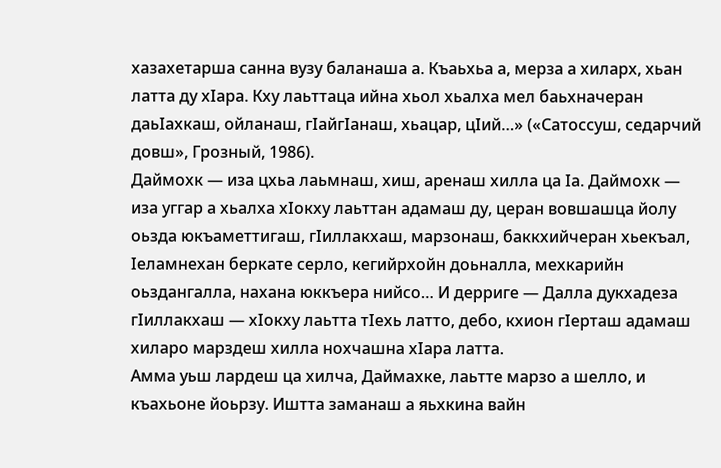хазахетарша санна вузу баланаша а. Къаьхьа а, мерза а хиларх, хьан латта ду хIара. Кху лаьттаца ийна хьол хьалха мел баьхначеран даьIахкаш, ойланаш, гIайгIанаш, хьацар, цIий…» («Сатоссуш, седарчий довш», Грозный, 1986).
Даймохк — иза цхьа лаьмнаш, хиш, аренаш хилла ца Iа. Даймохк — иза уггар а хьалха хIокху лаьттан адамаш ду, церан вовшашца йолу оьзда юкъаметтигаш, гIиллакхаш, марзонаш, баккхийчеран хьекъал, Iеламнехан беркате серло, кегийрхойн доьналла, мехкарийн оьздангалла, нахана юккъера нийсо… И дерриге — Далла дукхадеза гIиллакхаш — хIокху лаьтта тIехь латто, дебо, кхион гIерташ адамаш хиларо марздеш хилла нохчашна хIара латта.
Амма уьш лардеш ца хилча, Даймахке, лаьтте марзо а шелло, и къахьоне йоьрзу. Иштта заманаш а яьхкина вайн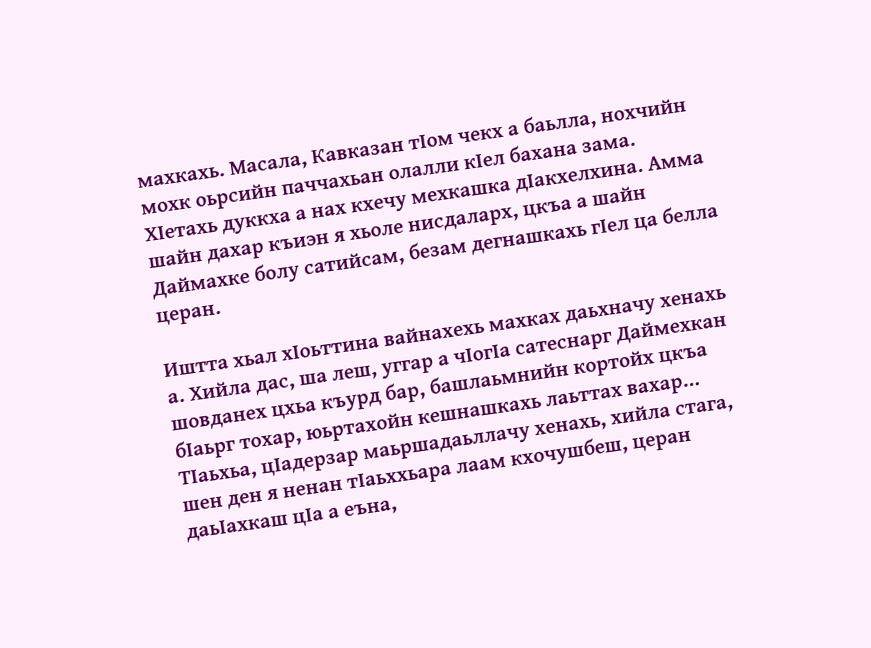махкахь. Масала, Кавказан тIом чекх а баьлла, нохчийн мохк оьрсийн паччахьан олалли кIел бахана зама. ХIетахь дуккха а нах кхечу мехкашка дIакхелхина. Амма шайн дахар къиэн я хьоле нисдаларх, цкъа а шайн Даймахке болу сатийсам, безам дегнашкахь гIел ца белла церан.

Иштта хьал хIоьттина вайнахехь махках даьхначу хенахь а. Хийла дас, ша леш, уггар а чIогIа сатеснарг Даймехкан шовданех цхьа къурд бар, башлаьмнийн кортойх цкъа бIаьрг тохар, юьртахойн кешнашкахь лаьттах вахар… ТIаьхьа, цIадерзар маьршадаьллачу хенахь, хийла стага, шен ден я ненан тIаьххьара лаам кхочушбеш, церан даьIахкаш цIа а еъна,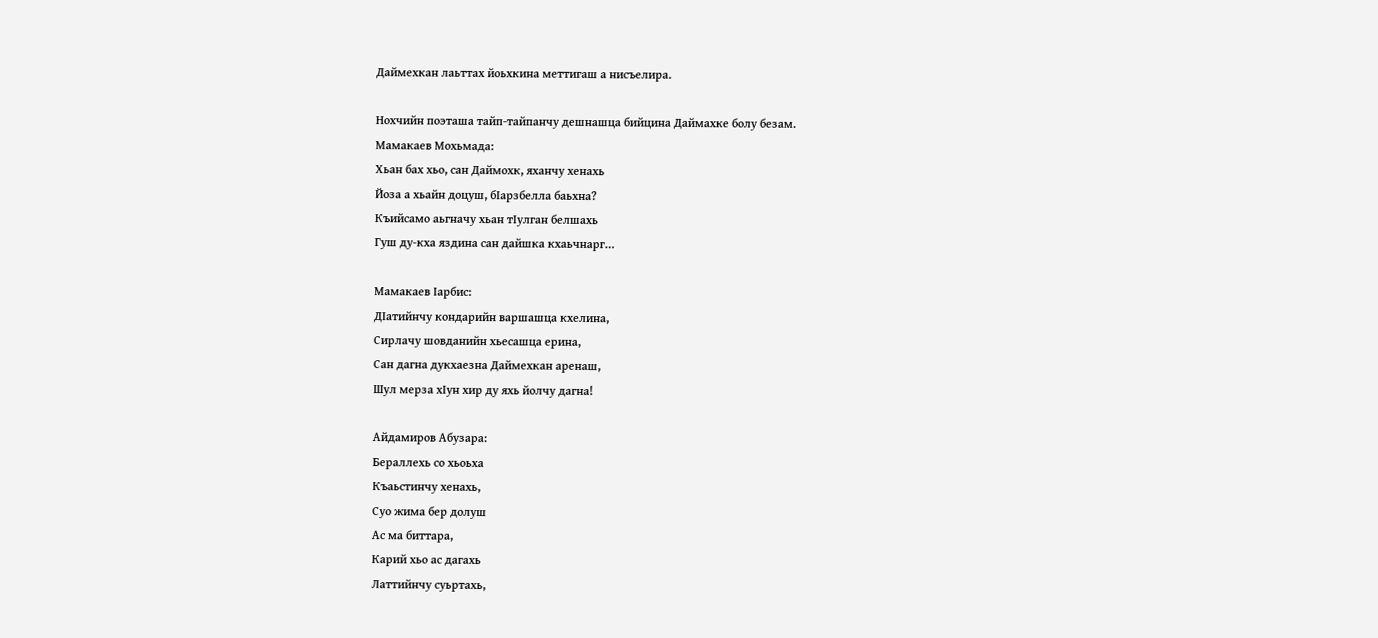Даймехкан лаьттах йоьхкина меттигаш а нисъелира.

Нохчийн поэташа тайп-тайпанчу дешнашца бийцина Даймахке болу безам.
Мамакаев Мохьмада:
Хьан бах хьо, сан Даймохк, яханчу хенахь
Йоза а хьайн доцуш, бIарзбелла баьхна?
Къийсамо аьгначу хьан тIулган белшахь
Гуш ду-кха яздина сан дайшка кхаьчнарг…

Мамакаев Iарбис:
ДIатийнчу кондарийн варшашца кхелина,
Сирлачу шовданийн хьесашца ерина,
Сан дагна дукхаезна Даймехкан аренаш,
Шул мерза хIун хир ду яхь йолчу дагна!

Айдамиров Абузара:
Бераллехь со хьоьха
Къаьстинчу хенахь,
Суо жима бер долуш
Ас ма биттара,
Карий хьо ас дагахь
Латтийнчу суьртахь,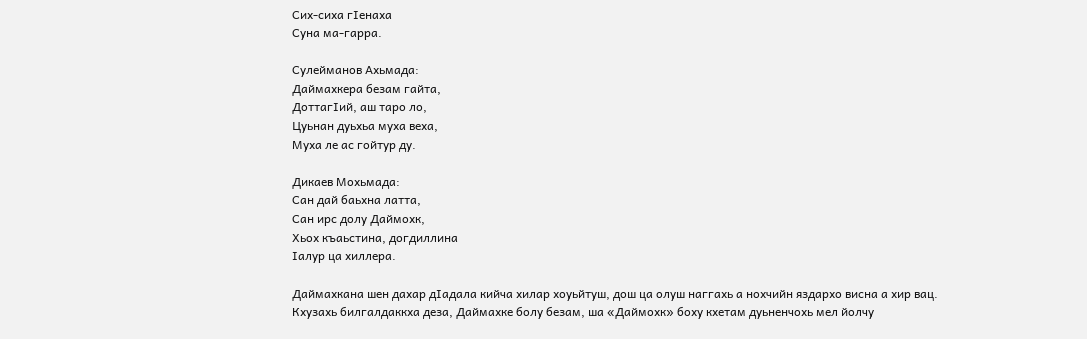Сих-сиха гIенаха
Суна ма-гарра.

Сулейманов Ахьмада:
Даймахкера безам гайта,
ДоттагIий, аш таро ло,
Цуьнан дуьхьа муха веха,
Муха ле ас гойтур ду.

Дикаев Мохьмада:
Сан дай баьхна латта,
Сан ирс долу Даймохк,
Хьох къаьстина, догдиллина
Iалур ца хиллера.

Даймахкана шен дахар дIадала кийча хилар хоуьйтуш, дош ца олуш наггахь а нохчийн яздархо висна а хир вац.
Кхузахь билгалдаккха деза, Даймахке болу безам, ша «Даймохк» боху кхетам дуьненчохь мел йолчу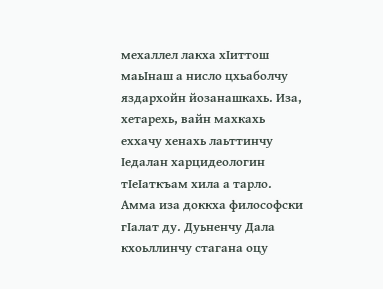мехаллел лакха хIиттош маьIнаш а нисло цхьаболчу яздархойн йозанашкахь. Иза, хетарехь, вайн махкахь еххачу хенахь лаьттинчу Iедалан харцидеологин тIеIаткъам хила а тарло. Амма иза доккха философски гIалат ду. Дуьненчу Дала кхоьллинчу стагана оцу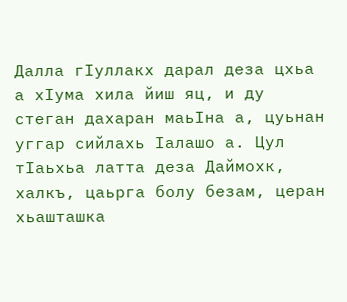Далла гIуллакх дарал деза цхьа а хIума хила йиш яц, и ду стеган дахаран маьIна а, цуьнан уггар сийлахь Iалашо а. Цул тIаьхьа латта деза Даймохк, халкъ, цаьрга болу безам, церан хьашташка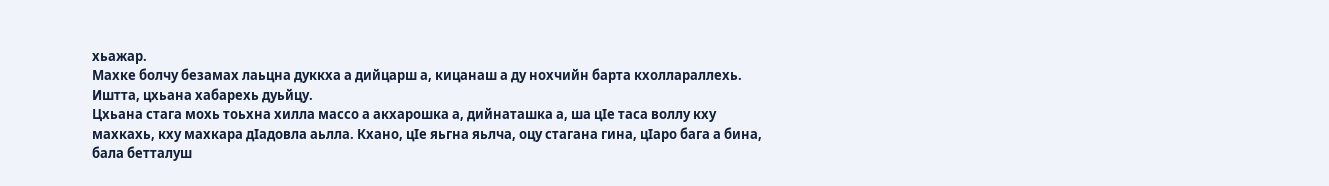хьажар.
Махке болчу безамах лаьцна дуккха а дийцарш а, кицанаш а ду нохчийн барта кхоллараллехь. Иштта, цхьана хабарехь дуьйцу.
Цхьана стага мохь тоьхна хилла массо а акхарошка а, дийнаташка а, ша цIе таса воллу кху махкахь, кху махкара дIадовла аьлла. Кхано, цIе яьгна яьлча, оцу стагана гина, цIаро бага а бина, бала бетталуш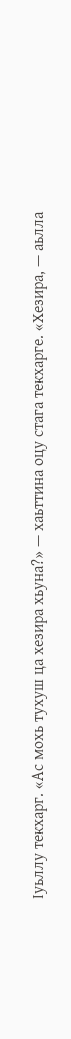Iуьллу текхарг. «Ас мохь тухуш ца хезира хьуна?» — хаьттина оцу стага текхарге. «Хезира, — аьлла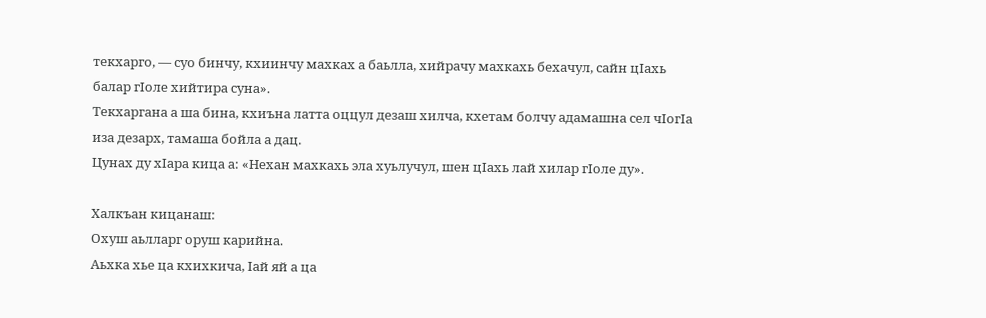текхарго, — суо бинчу, кхиинчу махках а баьлла, хийрачу махкахь бехачул, сайн цIахь балар гIоле хийтира суна».
Текхаргана а ша бина, кхиъна латта оццул дезаш хилча, кхетам болчу адамашна сел чIогIа иза дезарх, тамаша бойла а дац.
Цунах ду хIара кица а: «Нехан махкахь эла хуьлучул, шен цIахь лай хилар гIоле ду».

Халкъан кицанаш:
Охуш аьлларг оруш карийна.
Аьхка хье ца кхихкича, Iай яй а ца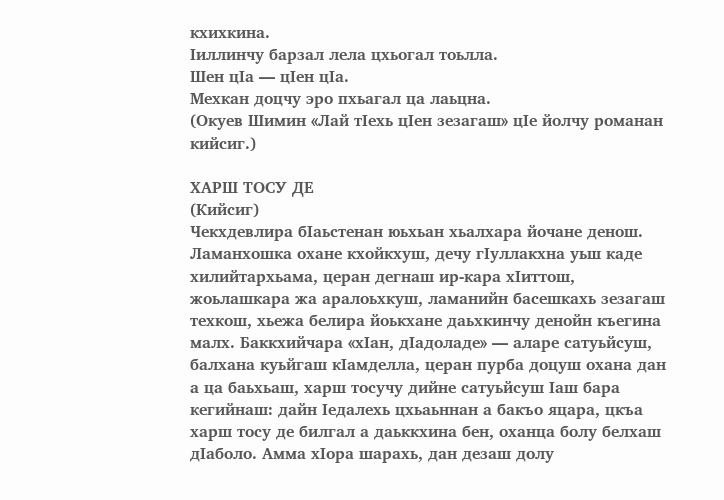кхихкина.
Iиллинчу барзал лела цхьогал тоьлла.
Шен цIа — цIен цIа.
Мехкан доцчу эро пхьагал ца лаьцна.
(Окуев Шимин «Лай тIехь цIен зезагаш» цIе йолчу романан кийсиг.)

ХАРШ ТОСУ ДЕ
(Кийсиг)
Чекхдевлира бIаьстенан юьхьан хьалхара йочане денош. Ламанхошка охане кхойкхуш, дечу гIуллакхна уьш каде хилийтархьама, церан дегнаш ир-кара хIиттош, жоьлашкара жа аралоьхкуш, ламанийн басешкахь зезагаш техкош, хьежа белира йоькхане даьхкинчу денойн къегина малх. Баккхийчара «хIан, дIадоладе» — аларе сатуьйсуш, балхана куьйгаш кIамделла, церан пурба доцуш охана дан а ца баьхьаш, харш тосучу дийне сатуьйсуш Iаш бара кегийнаш: дайн Iедалехь цхьаьннан а бакъо яцара, цкъа харш тосу де билгал а даьккхина бен, оханца болу белхаш дIаболо. Амма хIора шарахь, дан дезаш долу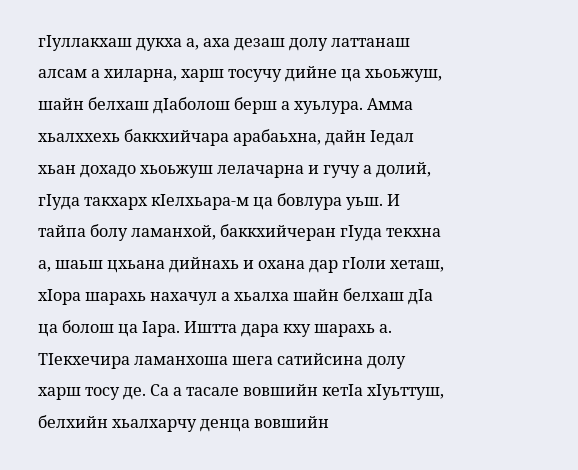гIуллакхаш дукха а, аха дезаш долу латтанаш алсам а хиларна, харш тосучу дийне ца хьоьжуш, шайн белхаш дIаболош берш а хуьлура. Амма хьалххехь баккхийчара арабаьхна, дайн Iедал хьан дохадо хьоьжуш лелачарна и гучу а долий, гIуда такхарх кIелхьара-м ца бовлура уьш. И тайпа болу ламанхой, баккхийчеран гIуда текхна а, шаьш цхьана дийнахь и охана дар гIоли хеташ, хIора шарахь нахачул а хьалха шайн белхаш дIа ца болош ца Iара. Иштта дара кху шарахь а.
ТIекхечира ламанхоша шега сатийсина долу харш тосу де. Са а тасале вовшийн кетIа хIуьттуш, белхийн хьалхарчу денца вовшийн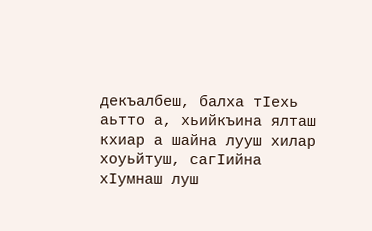декъалбеш, балха тIехь аьтто а, хьийкъина ялташ кхиар а шайна лууш хилар хоуьйтуш, сагIийна хIумнаш луш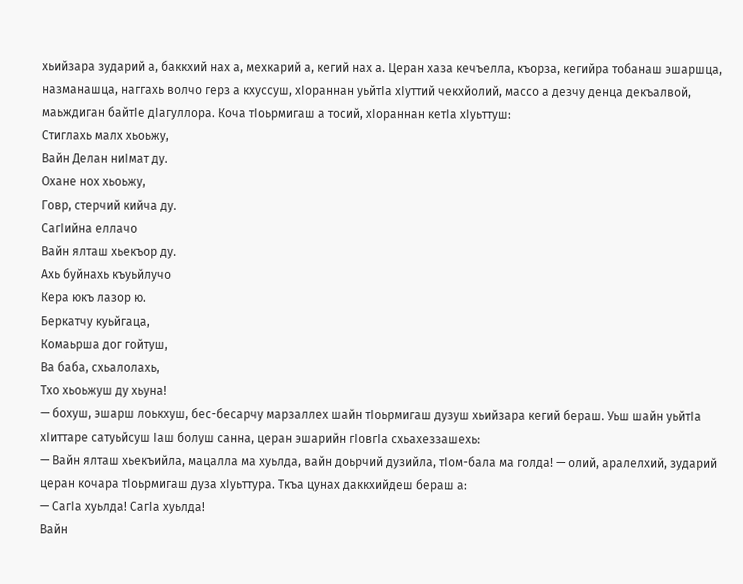хьийзара зударий а, баккхий нах а, мехкарий а, кегий нах а. Церан хаза кечъелла, къорза, кегийра тобанаш эшаршца, назманашца, наггахь волчо герз а кхуссуш, хIораннан уьйтIа хIуттий чекхйолий, массо а дезчу денца декъалвой, маьждиган байтIе дIагуллора. Коча тIоьрмигаш а тосий, хIораннан кетIа хIуьттуш:
Стиглахь малх хьоьжу,
Вайн Делан ниIмат ду.
Охане нох хьоьжу,
Говр, стерчий кийча ду.
СагIийна еллачо
Вайн ялташ хьекъор ду.
Ахь буйнахь къуьйлучо
Кера юкъ лазор ю.
Беркатчу куьйгаца,
Комаьрша дог гойтуш,
Ва баба, схьалолахь,
Тхо хьоьжуш ду хьуна!
— бохуш, эшарш лоькхуш, бес-бесарчу марзаллех шайн тIоьрмигаш дузуш хьийзара кегий бераш. Уьш шайн уьйтIа хIиттаре сатуьйсуш Iаш болуш санна, церан эшарийн гIовгIа схьахеззашехь:
— Вайн ялташ хьекъийла, мацалла ма хуьлда, вайн доьрчий дузийла, тIом-бала ма голда! — олий, аралелхий, зударий церан кочара тIоьрмигаш дуза хIуьттура. Ткъа цунах даккхийдеш бераш а:
— СагIа хуьлда! СагIа хуьлда!
Вайн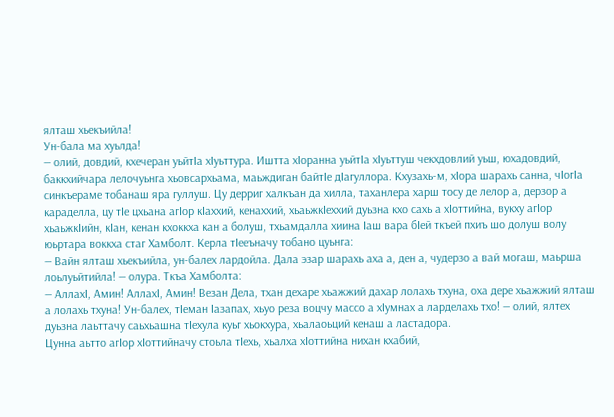ялташ хьекъийла!
Ун-бала ма хуьлда!
— олий, довдий, кхечеран уьйтIа хIуьттура. Иштта хIоранна уьйтIа хIуьттуш чекхдовлий уьш, юхадовдий, баккхийчара лелочуьнга хьовсархьама, маьждиган байтIе дIагуллора. Кхузахь-м, хIора шарахь санна, чIогIа синкъераме тобанаш яра гуллуш. Цу дерриг халкъан да хилла, таханлера харш тосу де лелор а, дерзор а караделла, цу тIе цхьана агIор кIаххий, кенаххий, хьаьжкIеххий дуьзна кхо сахь а хIоттийна, вукху агIор хьаьжкIийн, кIан, кенан кхоккха кан а болуш, тхьамдалла хиина Iаш вара бIей ткъей пхиъ шо долуш волу юьртара воккха стаг Хамболт. Керла тIееъначу тобано цуьнга:
— Вайн ялташ хьекъийла, ун-балех лардойла. Дала эзар шарахь аха а, ден а, чудерзо а вай могаш, маьрша лоьлуьйтийла! — олура. Ткъа Хамболта:
— АллахI, Амин! АллахI, Амин! Везан Дела, тхан дехаре хьажжий дахар лолахь тхуна, оха дере хьажжий ялташ а лолахь тхуна! Ун-балех, тIеман Iазапах, хьуо реза воцчу массо а хIумнах а ларделахь тхо! — олий, ялтех дуьзна лаьттачу саьхьашна тIехула куьг хьокхура, хьалаоьций кенаш а ластадора.
Цунна аьтто агIор хIоттийначу стоьла тIехь, хьалха хIоттийна нихан кхабий,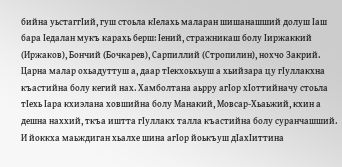бийна уьстаггIий, гуш стоьла кIелахь маларан шишанашший долуш Iаш бара Iедалан мукъ карахь берш: Iений, стражникаш болу Iиржаккий (Иржаков), Бончий (Бочкарев), Сарпиллий (Стропилин), нохчо Закрий. Царна малар охьадуттуш а, даар тIекхоьхьуш а хьийзара цу гIуллакхна къастийна болу кегий нах. Хамболтана аьрру агIор хIоттийначу стоьла тIехь Iара кхиэлана ховшийна болу Манакий, Мовсар-Хьаьжий, кхин а дешна наххий, ткъа иштта гIуллакх талла къастийна болу суранчашший. И йоккха маьждиган хьалхе шина агIор йоькъуш дIахIиттина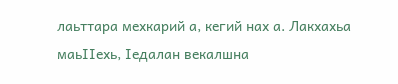лаьттара мехкарий а, кегий нах а. Лакхахьа маьIIехь, Iедалан векалшна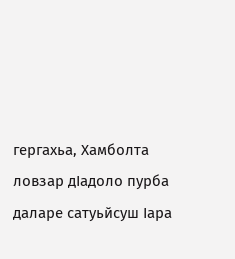гергахьа, Хамболта ловзар дIадоло пурба даларе сатуьйсуш Iара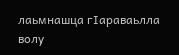лаьмнашца гIараваьлла волу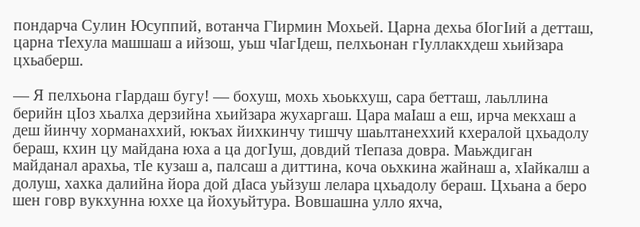пондарча Сулин Юсуппий, вотанча ГIирмин Мохьей. Царна дехьа бIогIий а детташ, царна тIехула машшаш а ийзош, уьш чIагIдеш, пелхьонан гIуллакхдеш хьийзара цхьаберш.

— Я пелхьона гIардаш бугу! — бохуш, мохь хьоькхуш, сара бетташ, лаьллина берийн цIоз хьалха дерзийна хьийзара жухаргаш. Цара маIаш а еш, ирча мекхаш а деш йинчу хорманаххий, юкъах йихкинчу тишчу шаьлтанеххий кхералой цхьадолу бераш, кхин цу майдана юха а ца догIуш, довдий тIепаза довра. Маьждиган майданал арахьа, тIе кузаш а, палсаш а диттина, коча оьхкина жайнаш а, хIайкалш а долуш, хахка далийна йора дой дIаса уьйзуш лелара цхьадолу бераш. Цхьана а беро шен говр вукхунна юххе ца йохуьйтура. Вовшашна улло яхча,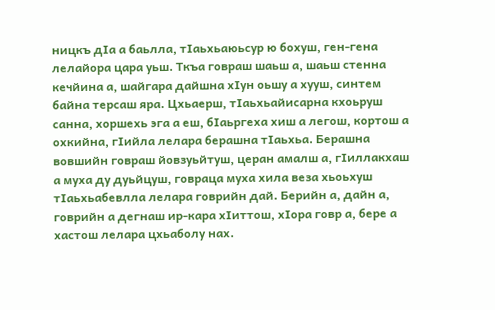ницкъ дIа а баьлла, тIаьхьаюьсур ю бохуш, ген-гена лелайора цара уьш. Ткъа говраш шаьш а, шаьш стенна кечйина а, шайгара дайшна хIун оьшу а хууш, синтем байна терсаш яра. Цхьаерш, тIаьхьайисарна кхоьруш санна, хоршехь эга а еш, бIаьргеха хиш а легош, кортош а охкийна, гIийла лелара берашна тIаьхьа. Берашна вовшийн говраш йовзуьйтуш, церан амалш а, гIиллакхаш а муха ду дуьйцуш, говраца муха хила веза хьоьхуш тIаьхьабевлла лелара говрийн дай. Берийн а, дайн а, говрийн а дегнаш ир-кара хIиттош, хIора говр а, бере а хастош лелара цхьаболу нах.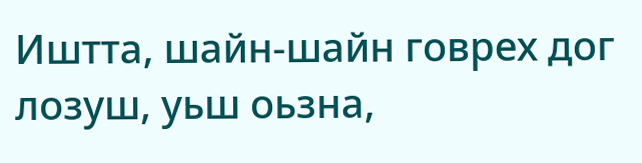Иштта, шайн-шайн говрех дог лозуш, уьш оьзна,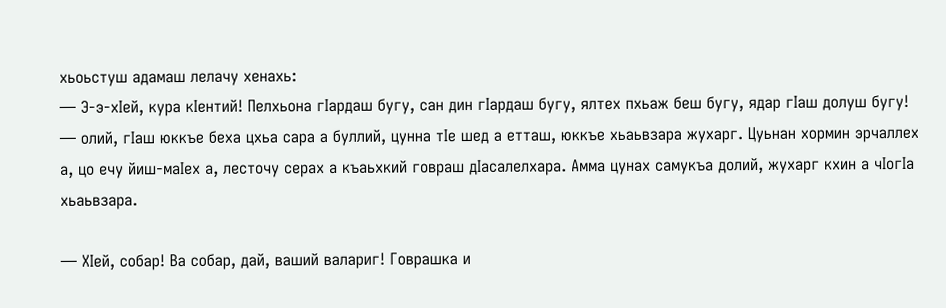хьоьстуш адамаш лелачу хенахь:
— Э-э-хIей, кура кIентий! Пелхьона гIардаш бугу, сан дин гIардаш бугу, ялтех пхьаж беш бугу, ядар гIаш долуш бугу! — олий, гIаш юккъе беха цхьа сара а буллий, цунна тIе шед а етташ, юккъе хьаьвзара жухарг. Цуьнан хормин эрчаллех а, цо ечу йиш-маIех а, лесточу серах а къаьхкий говраш дIасалелхара. Амма цунах самукъа долий, жухарг кхин а чIогIа хьаьвзара.

— ХIей, собар! Ва собар, дай, ваший валариг! Говрашка и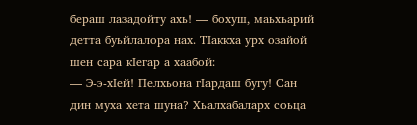бераш лазадойту ахь! — бохуш, маьхьарий детта буьйлалора нах. ТIаккха урх озайой шен сара кIегар а хаабой:
— Э-э-хIей! Пелхьона гIардаш бугу! Сан дин муха хета шуна? Хьалхабаларх соьца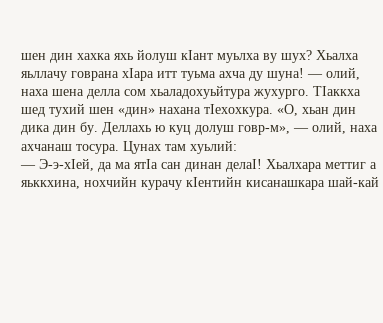шен дин хахка яхь йолуш кIант муьлха ву шух? Хьалха яьллачу говрана хIара итт туьма ахча ду шуна! — олий, наха шена делла сом хьаладохуьйтура жухурго. ТIаккха шед тухий шен «дин» нахана тIехохкура. «О, хьан дин дика дин бу. Деллахь ю куц долуш говр-м», — олий, наха ахчанаш тосура. Цунах там хуьлий:
— Э-э-хIей, да ма ятIа сан динан делаI! Хьалхара меттиг а яьккхина, нохчийн курачу кIентийн кисанашкара шай-кай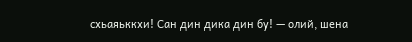схьаяьккхи! Сан дин дика дин бу! — олий, шена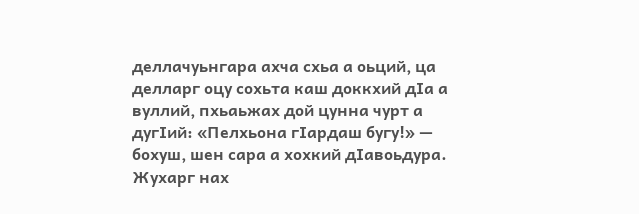деллачуьнгара ахча схьа а оьций, ца делларг оцу сохьта каш доккхий дIа а вуллий, пхьаьжах дой цунна чурт а дугIий: «Пелхьона гIардаш бугу!» — бохуш, шен сара а хохкий дIавоьдура.
Жухарг нах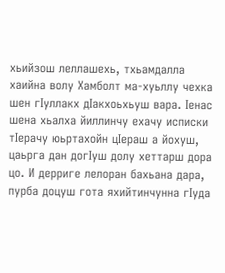хьийзош леллашехь, тхьамдалла хаийна волу Хамболт ма-хуьллу чехка шен гIуллакх дIакхоьхьуш вара. Iенас шена хьалха йиллинчу ехачу исписки тIерачу юьртахойн цIераш а йохуш, цаьрга дан догIуш долу хеттарш дора цо. И дерриге лелоран бахьана дара, пурба доцуш гота яхийтинчунна гIуда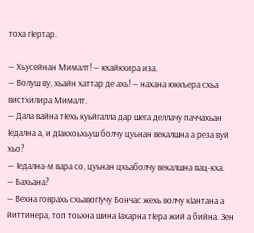тоха гIертар.

— Хьусейнан Мималт! — кхайкхира иза.
— Волуш ву, хьайн хаттар де ахь! — нахана юккъера схьа вистхилира Мималт.
— Дала вайна тIехь куьйгалла дар шега деллачу паччахьан Iедална а, и дIакхоьхьуш болчу цуьнан векалшна а реза вуй хьо?
— Iедална-м вара со, цуьнан цхьаболчу векалшна вац-кха.
— Бахьана?
— Вехна говрахь схьавогIучу Бончас жехь волчу кIантана а йиттинера, топ тоьхна шина Iахарна тIера жий а бийна. Зен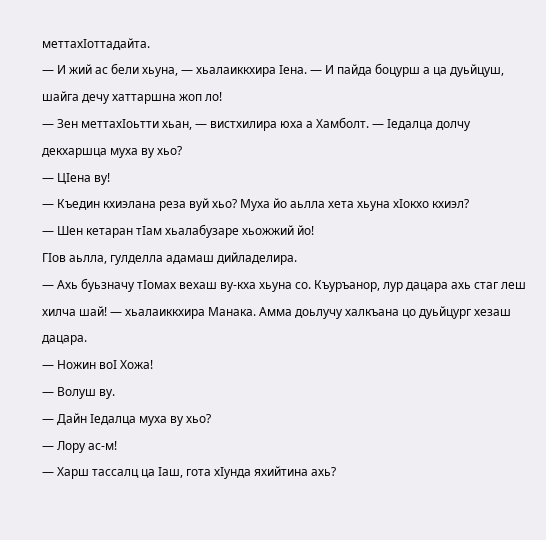меттахIоттадайта.
— И жий ас бели хьуна, — хьалаиккхира Iена. — И пайда боцурш а ца дуьйцуш, шайга дечу хаттаршна жоп ло!
— Зен меттахIоьтти хьан, — вистхилира юха а Хамболт. — Iедалца долчу декхаршца муха ву хьо?
— ЦIена ву!
— Къедин кхиэлана реза вуй хьо? Муха йо аьлла хета хьуна хIокхо кхиэл?
— Шен кетаран тIам хьалабузаре хьожжий йо!
ГIов аьлла, гулделла адамаш дийладелира.
— Ахь буьзначу тIомах вехаш ву-кха хьуна со. Къуръанор, лур дацара ахь стаг леш хилча шай! — хьалаиккхира Манака. Амма доьлучу халкъана цо дуьйцург хезаш дацара.
— Ножин воI Хожа!
— Волуш ву.
— Дайн Iедалца муха ву хьо?
— Лору ас-м!
— Харш тассалц ца Iаш, гота хIунда яхийтина ахь?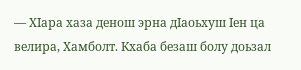— ХIара хаза денош эрна дIаоьхуш Iен ца велира, Хамболт. Кхаба безаш болу доьзал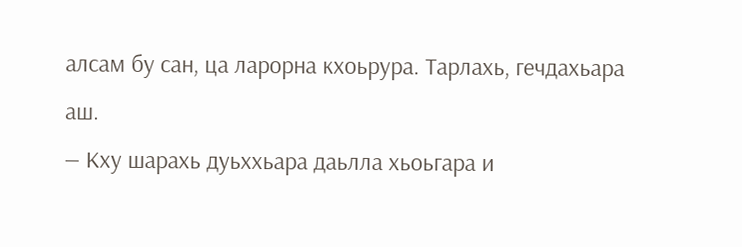алсам бу сан, ца ларорна кхоьрура. Тарлахь, гечдахьара аш.
— Кху шарахь дуьххьара даьлла хьоьгара и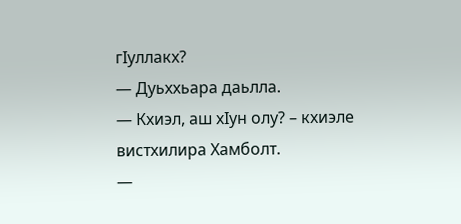гIуллакх?
— Дуьххьара даьлла.
— Кхиэл, аш хIун олу? – кхиэле вистхилира Хамболт.
—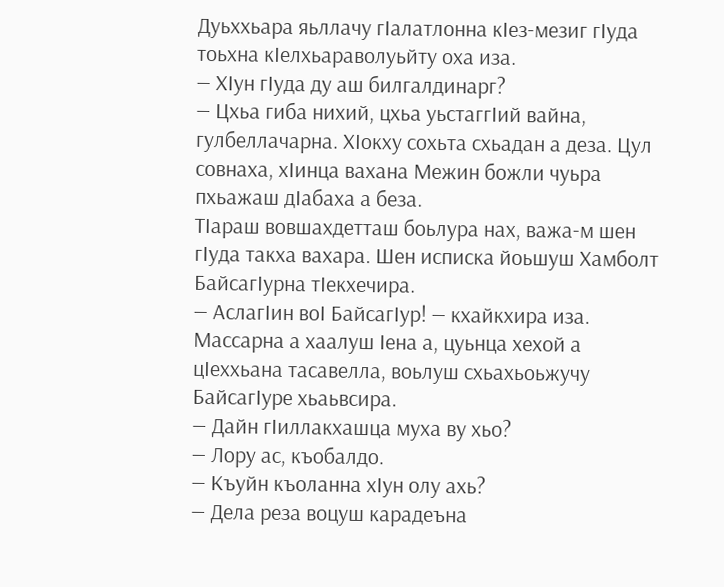Дуьххьара яьллачу гIалатлонна кIез-мезиг гIуда тоьхна кIелхьараволуьйту оха иза.
— ХIун гIуда ду аш билгалдинарг?
— Цхьа гиба нихий, цхьа уьстаггIий вайна, гулбеллачарна. ХIокху сохьта схьадан а деза. Цул совнаха, хIинца вахана Межин божли чуьра пхьажаш дIабаха а беза.
ТIараш вовшахдетташ боьлура нах, важа-м шен гIуда такха вахара. Шен исписка йоьшуш Хамболт БайсагIурна тIекхечира.
— АслагIин воI БайсагIур! — кхайкхира иза. Массарна а хаалуш Iена а, цуьнца хехой а цIеххьана тасавелла, воьлуш схьахьоьжучу БайсагIуре хьаьвсира.
— Дайн гIиллакхашца муха ву хьо?
— Лору ас, къобалдо.
— Къуйн къоланна хIун олу ахь?
— Дела реза воцуш карадеъна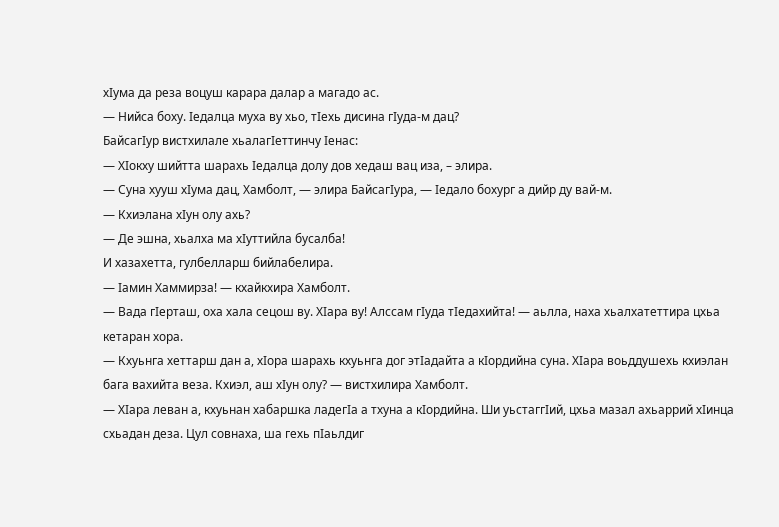хIума да реза воцуш карара далар а магадо ас.
— Нийса боху. Iедалца муха ву хьо, тIехь дисина гIуда-м дац?
БайсагIур вистхилале хьалагIеттинчу Iенас:
— ХIокху шийтта шарахь Iедалца долу дов хедаш вац иза, – элира.
— Суна хууш хIума дац, Хамболт, — элира БайсагIура, — Iедало бохург а дийр ду вай-м.
— Кхиэлана хIун олу ахь?
— Де эшна, хьалха ма хIуттийла бусалба!
И хазахетта, гулбелларш бийлабелира.
— Iамин Хаммирза! — кхайкхира Хамболт.
— Вада гIерташ, оха хала сецош ву. ХIара ву! Алссам гIуда тIедахийта! — аьлла, наха хьалхатеттира цхьа кетаран хора.
— Кхуьнга хеттарш дан а, хIора шарахь кхуьнга дог этIадайта а кIордийна суна. ХIара воьддушехь кхиэлан бага вахийта веза. Кхиэл, аш хIун олу? — вистхилира Хамболт.
— ХIара леван а, кхуьнан хабаршка ладегIа а тхуна а кIордийна. Ши уьстаггIий, цхьа мазал ахьаррий хIинца схьадан деза. Цул совнаха, ша гехь пIаьлдиг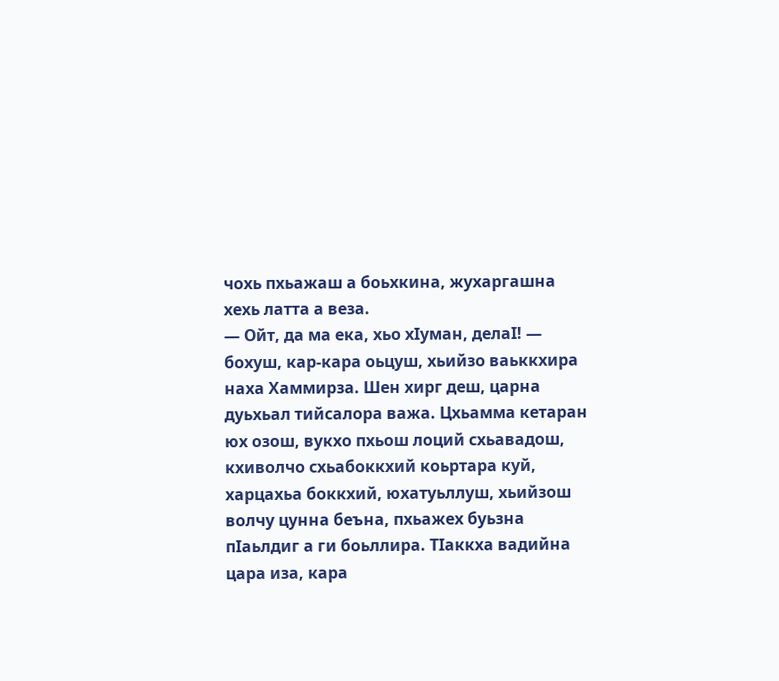чохь пхьажаш а боьхкина, жухаргашна хехь латта а веза.
— Ойт, да ма ека, хьо хIуман, делаI! — бохуш, кар-кара оьцуш, хьийзо ваьккхира наха Хаммирза. Шен хирг деш, царна дуьхьал тийсалора важа. Цхьамма кетаран юх озош, вукхо пхьош лоций схьавадош, кхиволчо схьабоккхий коьртара куй, харцахьа боккхий, юхатуьллуш, хьийзош волчу цунна беъна, пхьажех буьзна пIаьлдиг а ги боьллира. ТIаккха вадийна цара иза, кара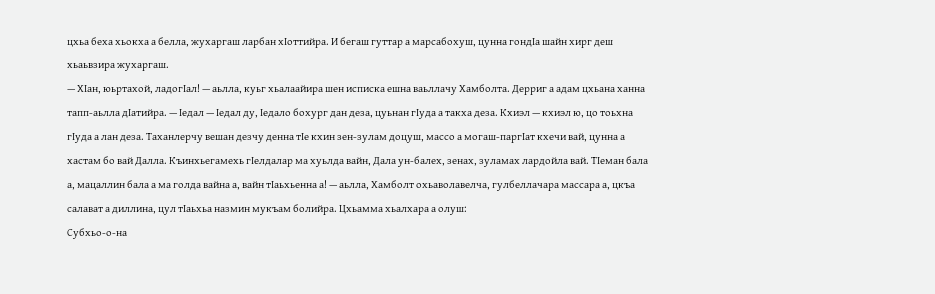цхьа беха хьокха а белла, жухаргаш ларбан хIоттийра. И бегаш гуттар а марсабохуш, цунна гондIа шайн хирг деш хьаьвзира жухаргаш.
— ХIан, юьртахой, ладогIал! — аьлла, куьг хьалаайира шен исписка ешна ваьллачу Хамболта. Дерриг а адам цхьана ханна тапп-аьлла дIатийра. — Iедал — Iедал ду, Iедало бохург дан деза, цуьнан гIуда а такха деза. Кхиэл — кхиэл ю, цо тоьхна гIуда а лан деза. Таханлерчу вешан дезчу денна тIе кхин зен-зулам доцуш, массо а могаш-паргIат кхечи вай, цунна а хастам бо вай Далла. Къинхьегамехь гIелдалар ма хуьлда вайн, Дала ун-балех, зенах, зуламах лардойла вай. ТIеман бала а, мацаллин бала а ма голда вайна а, вайн тIаьхьенна а! — аьлла, Хамболт охьаволавелча, гулбеллачара массара а, цкъа салават а диллина, цул тIаьхьа назмин мукъам болийра. Цхьамма хьалхара а олуш:
Субхьо-о-на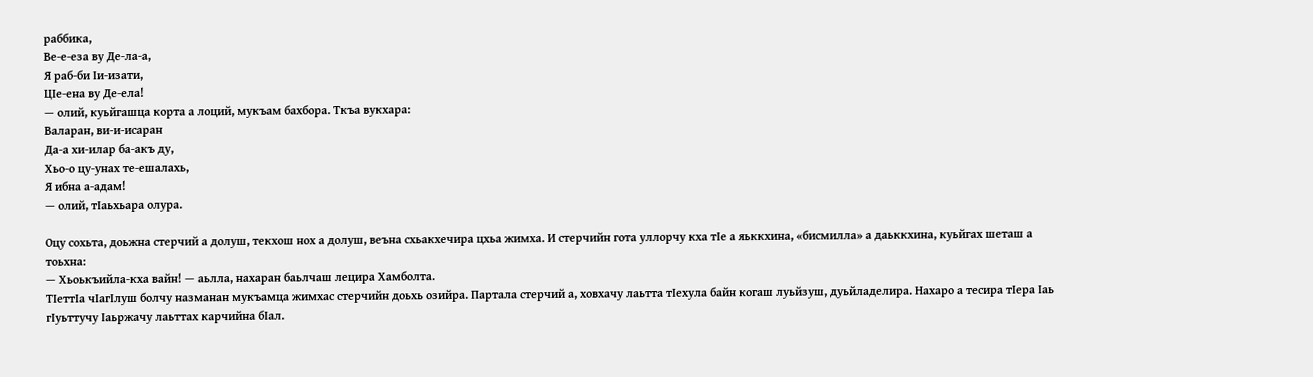раббика,
Ве-е-еза ву Де-ла-а,
Я раб-би Iи-изати,
ЦIе-ена ву Де-ела!
— олий, куьйгашца корта а лоций, мукъам бахбора. Ткъа вукхара:
Валаран, ви-и-исаран
Да-а хи-илар ба-акъ ду,
Хьо-о цу-унах те-ешалахь,
Я ибна а-адам!
— олий, тIаьхьара олура.

Оцу сохьта, доьжна стерчий а долуш, текхош нох а долуш, веъна схьакхечира цхьа жимха. И стерчийн гота уллорчу кха тIе а яьккхина, «бисмилла» а даьккхина, куьйгах шеташ а тоьхна:
— Хьоькъийла-кха вайн! — аьлла, нахаран баьлчаш лецира Хамболта.
ТIеттIа чIагIлуш болчу назманан мукъамца жимхас стерчийн доьхь озийра. Партала стерчий а, ховхачу лаьтта тIехула байн когаш луьйзуш, дуьйладелира. Нахаро а тесира тIера Iаь гIуьттучу Iаьржачу лаьттах карчийна бIал.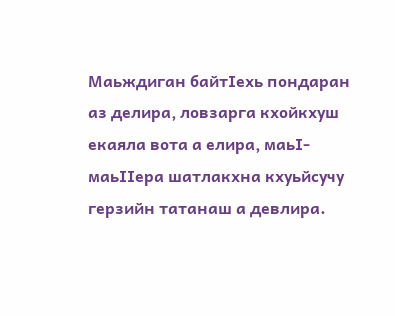Маьждиган байтIехь пондаран аз делира, ловзарга кхойкхуш екаяла вота а елира, маьI-маьIIера шатлакхна кхуьйсучу герзийн татанаш а девлира.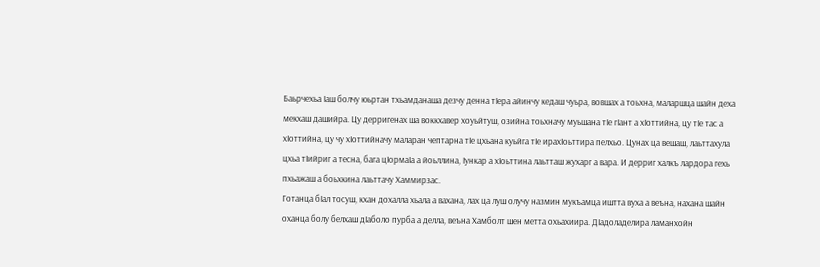Баьрчехьа Iаш болчу юьртан тхьамданаша дезчу денна тIера айинчу кедаш чуьра, вовшах а тоьхна, маларшца шайн деха мекхаш дашийра. Цу дерригенах ша воккхавер хоуьйтуш, озийна тоьхначу муьшана тIе гIант а хIоттийна, цу тIе тас а хIоттийна, цу чу хIоттийначу маларан чептарна тIе цхьана куьйга тIе ирахIоьттира пелхьо. Цунах ца вешаш, лаьттахула цхьа тIийриг а тесна, бага цIормаIа а йоьллина, Iункар а хIоьттина лаьтташ жухарг а вара. И дерриг халкъ лардора гехь пхьажаш а боьхкина лаьттачу Хаммирзас.
Готанца бIал тосуш, кхан дохалла хьала а вахана, лах ца луш олучу назмин мукъамца иштта вуха а веъна, нахана шайн оханца болу белхаш дIаболо пурба а делла, веъна Хамболт шен метта охьахиира. ДIадоладелира ламанхойн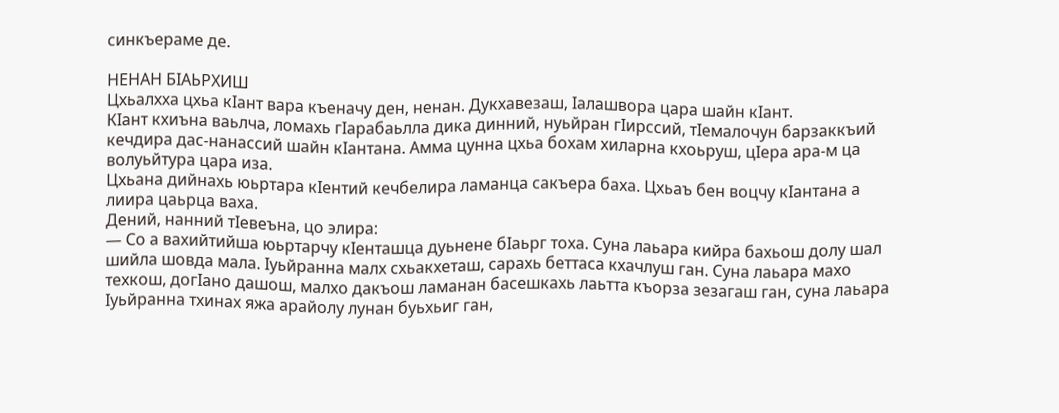синкъераме де.

НЕНАН БIАЬРХИШ
Цхьалхха цхьа кIант вара къеначу ден, ненан. Дукхавезаш, Iалашвора цара шайн кIант.
КIант кхиъна ваьлча, ломахь гIарабаьлла дика динний, нуьйран гIирссий, тIемалочун барзаккъий кечдира дас-нанассий шайн кIантана. Амма цунна цхьа бохам хиларна кхоьруш, цIера ара-м ца волуьйтура цара иза.
Цхьана дийнахь юьртара кIентий кечбелира ламанца сакъера баха. Цхьаъ бен воцчу кIантана а лиира цаьрца ваха.
Дений, нанний тIевеъна, цо элира:
— Со а вахийтийша юьртарчу кIенташца дуьнене бIаьрг тоха. Суна лаьара кийра бахьош долу шал шийла шовда мала. Iуьйранна малх схьакхеташ, сарахь беттаса кхачлуш ган. Суна лаьара махо техкош, догIано дашош, малхо дакъош ламанан басешкахь лаьтта къорза зезагаш ган, суна лаьара Iуьйранна тхинах яжа арайолу лунан буьхьиг ган,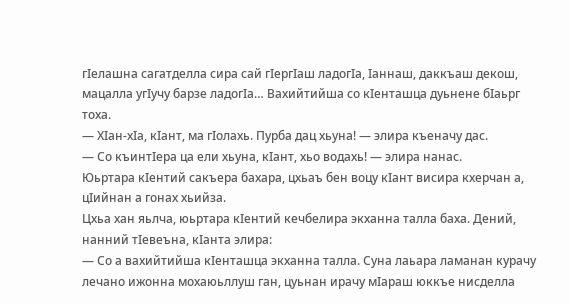гIелашна сагатделла сира сай гIергIаш ладогIа, Iаннаш, даккъаш декош, мацалла угIучу барзе ладогIа… Вахийтийша со кIенташца дуьнене бIаьрг тоха.
— ХIан-хIа, кIант, ма гIолахь. Пурба дац хьуна! — элира къеначу дас.
— Со къинтIера ца ели хьуна, кIант, хьо водахь! — элира нанас.
Юьртара кIентий сакъера бахара, цхьаъ бен воцу кIант висира кхерчан а, цIийнан а гонах хьийза.
Цхьа хан яьлча, юьртара кIентий кечбелира экханна талла баха. Дений, нанний тIевеъна, кIанта элира:
— Со а вахийтийша кIенташца экханна талла. Суна лаьара ламанан курачу лечано ижонна мохаюьллуш ган, цуьнан ирачу мIараш юккъе нисделла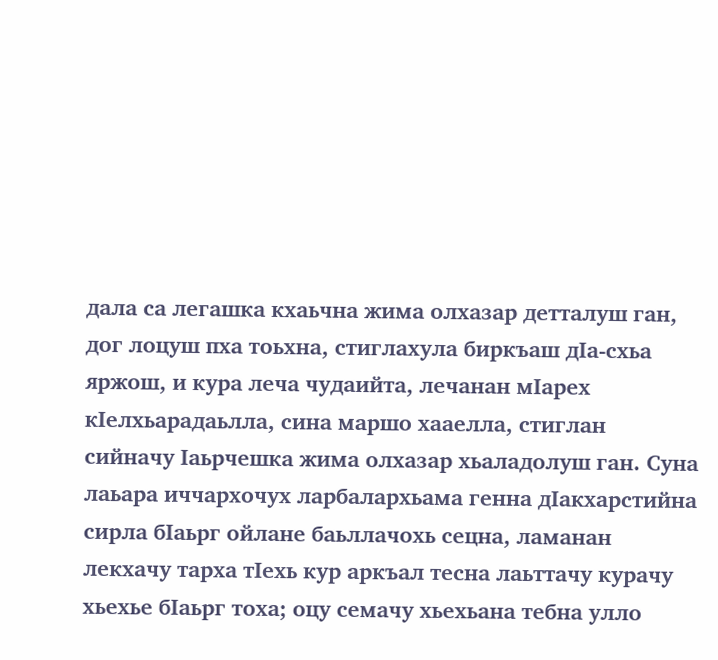дала са легашка кхаьчна жима олхазар детталуш ган, дог лоцуш пха тоьхна, стиглахула биркъаш дIа-схьа яржош, и кура леча чудаийта, лечанан мIарех кIелхьарадаьлла, сина маршо хааелла, стиглан сийначу Iаьрчешка жима олхазар хьаладолуш ган. Суна лаьара иччархочух ларбалархьама генна дIакхарстийна сирла бIаьрг ойлане баьллачохь сецна, ламанан лекхачу тарха тIехь кур аркъал тесна лаьттачу курачу хьехье бIаьрг тоха; оцу семачу хьехьана тебна улло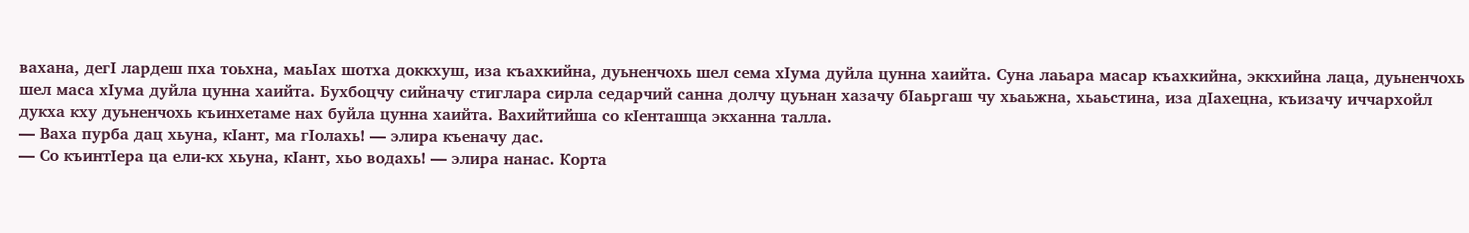вахана, дегI лардеш пха тоьхна, маьIах шотха доккхуш, иза къахкийна, дуьненчохь шел сема хIума дуйла цунна хаийта. Суна лаьара масар къахкийна, эккхийна лаца, дуьненчохь шел маса хIума дуйла цунна хаийта. Бухбоцчу сийначу стиглара сирла седарчий санна долчу цуьнан хазачу бIаьргаш чу хьаьжна, хьаьстина, иза дIахецна, къизачу иччархойл дукха кху дуьненчохь къинхетаме нах буйла цунна хаийта. Вахийтийша со кIенташца экханна талла.
— Ваха пурба дац хьуна, кIант, ма гIолахь! — элира къеначу дас.
— Со къинтIера ца ели-кх хьуна, кIант, хьо водахь! — элира нанас. Корта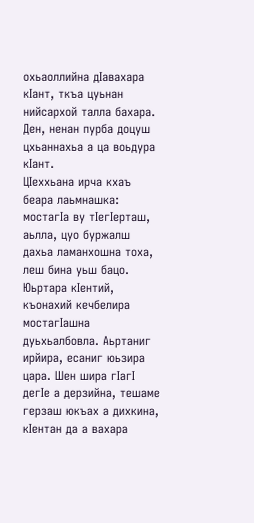охьаоллийна дIавахара кIант, ткъа цуьнан нийсархой талла бахара. Ден, ненан пурба доцуш цхьаннахьа а ца воьдура кIант.
ЦIеххьана ирча кхаъ беара лаьмнашка: мостагIа ву тIегIерташ, аьлла, цуо буржалш дахьа ламанхошна тоха, леш бина уьш бацо.
Юьртара кIентий, къонахий кечбелира мостагIашна дуьхьалбовла. Аьртаниг ирйира, есаниг юьзира цара. Шен шира гIагI дегIе а дерзийна, тешаме герзаш юкъах а дихкина, кIентан да а вахара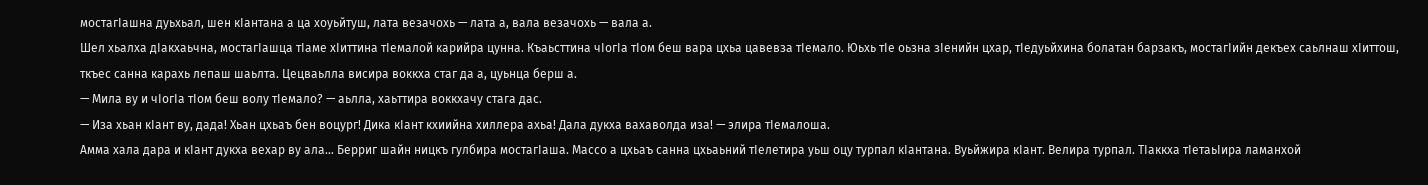мостагIашна дуьхьал, шен кIантана а ца хоуьйтуш, лата везачохь — лата а, вала везачохь — вала а.
Шел хьалха дIакхаьчна, мостагIашца тIаме хIиттина тIемалой карийра цунна. Къаьсттина чIогIа тIом беш вара цхьа цавевза тIемало. Юьхь тIе оьзна зIенийн цхар, тIедуьйхина болатан барзакъ, мостагIийн декъех саьлнаш хIиттош, ткъес санна карахь лепаш шаьлта. Цецваьлла висира воккха стаг да а, цуьнца берш а.
— Мила ву и чIогIа тIом беш волу тIемало? — аьлла, хаьттира воккхачу стага дас.
— Иза хьан кIант ву, дада! Хьан цхьаъ бен воцург! Дика кIант кхиийна хиллера ахьа! Дала дукха вахаволда иза! — элира тIемалоша.
Амма хала дара и кIант дукха вехар ву ала… Берриг шайн ницкъ гулбира мостагIаша. Массо а цхьаъ санна цхьаьний тIелетира уьш оцу турпал кIантана. Вуьйжира кIант. Велира турпал. ТIаккха тIетаьIира ламанхой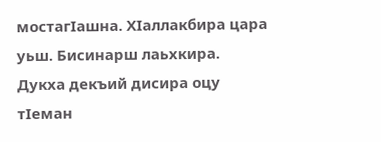мостагIашна. ХIаллакбира цара уьш. Бисинарш лаьхкира. Дукха декъий дисира оцу тIеман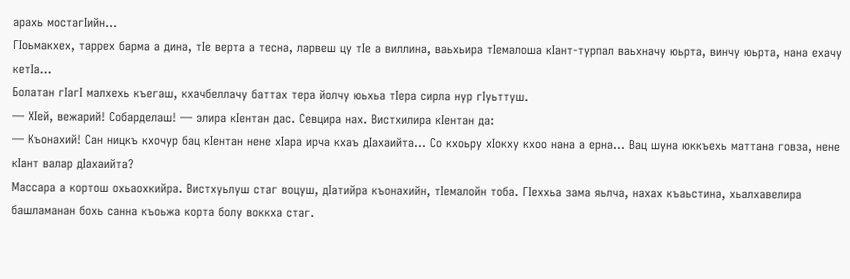арахь мостагIийн…
ГIоьмакхех, таррех барма а дина, тIе верта а тесна, ларвеш цу тIе а виллина, ваьхьира тIемалоша кIант-турпал ваьхначу юьрта, винчу юьрта, нана ехачу кетIа…
Болатан гIагI малхехь къегаш, кхачбеллачу баттах тера йолчу юьхьа тIера сирла нур гIуьттуш.
— ХIей, вежарий! Собарделаш! — элира кIентан дас. Севцира нах. Вистхилира кIентан да:
— Къонахий! Сан ницкъ кхочур бац кIентан нене хIара ирча кхаъ дIахаийта… Со кхоьру хIокху кхоо нана а ерна… Вац шуна юккъехь маттана говза, нене кIант валар дIахаийта?
Массара а кортош охьаохкийра. Вистхуьлуш стаг воцуш, дIатийра къонахийн, тIемалойн тоба. ГIеххьа зама яьлча, нахах къаьстина, хьалхавелира башламанан бохь санна къоьжа корта болу воккха стаг.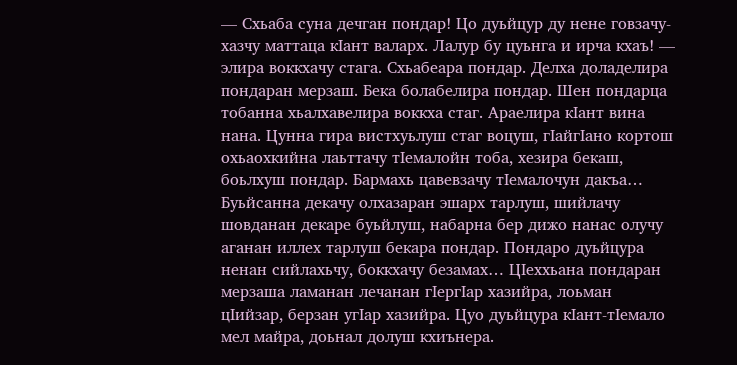— Схьаба суна дечган пондар! Цо дуьйцур ду нене говзачу-хазчу маттаца кIант валарх. Лалур бу цуьнга и ирча кхаъ! — элира воккхачу стага. Схьабеара пондар. Делха доладелира пондаран мерзаш. Бека болабелира пондар. Шен пондарца тобанна хьалхавелира воккха стаг. Араелира кIант вина нана. Цунна гира вистхуьлуш стаг воцуш, гIайгIано кортош охьаохкийна лаьттачу тIемалойн тоба, хезира бекаш, боьлхуш пондар. Бармахь цавевзачу тIемалочун дакъа…
Буьйсанна декачу олхазаран эшарх тарлуш, шийлачу шовданан декаре буьйлуш, набарна бер дижо нанас олучу аганан иллех тарлуш бекара пондар. Пондаро дуьйцура ненан сийлахьчу, боккхачу безамах… ЦIеххьана пондаран мерзаша ламанан лечанан гIергIар хазийра, лоьман цIийзар, берзан угIар хазийра. Цуо дуьйцура кIант-тIемало мел майра, доьнал долуш кхиънера.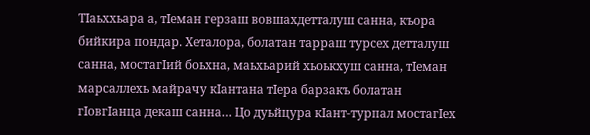ТIаьххьара а, тIеман герзаш вовшахдетталуш санна, къора бийкира пондар. Хеталора, болатан тарраш турсех детталуш санна, мостагIий боьхна, маьхьарий хьоькхуш санна, тIеман марсаллехь майрачу кIантана тIера барзакъ болатан гIовгIанца декаш санна… Цо дуьйцура кIант-турпал мостагIех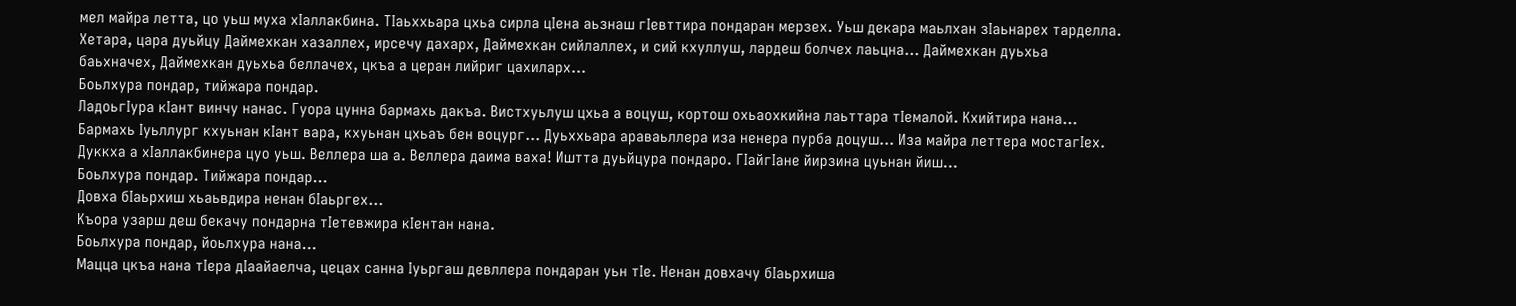мел майра летта, цо уьш муха хIаллакбина. ТIаьххьара цхьа сирла цIена аьзнаш гIевттира пондаран мерзех. Уьш декара маьлхан зIаьнарех тарделла. Хетара, цара дуьйцу Даймехкан хазаллех, ирсечу дахарх, Даймехкан сийлаллех, и сий кхуллуш, лардеш болчех лаьцна… Даймехкан дуьхьа баьхначех, Даймехкан дуьхьа беллачех, цкъа а церан лийриг цахиларх…
Боьлхура пондар, тийжара пондар.
ЛадоьгIура кIант винчу нанас. Гуора цунна бармахь дакъа. Вистхуьлуш цхьа а воцуш, кортош охьаохкийна лаьттара тIемалой. Кхийтира нана… Бармахь Iуьллург кхуьнан кIант вара, кхуьнан цхьаъ бен воцург… Дуьххьара араваьллера иза ненера пурба доцуш… Иза майра леттера мостагIех. Дуккха а хIаллакбинера цуо уьш. Веллера ша а. Веллера даима ваха! Иштта дуьйцура пондаро. ГIайгIане йирзина цуьнан йиш…
Боьлхура пондар. Тийжара пондар…
Довха бIаьрхиш хьаьвдира ненан бIаьргех…
Къора узарш деш бекачу пондарна тIетевжира кIентан нана.
Боьлхура пондар, йоьлхура нана…
Мацца цкъа нана тIера дIаайаелча, цецах санна Iуьргаш девллера пондаран уьн тIе. Ненан довхачу бIаьрхиша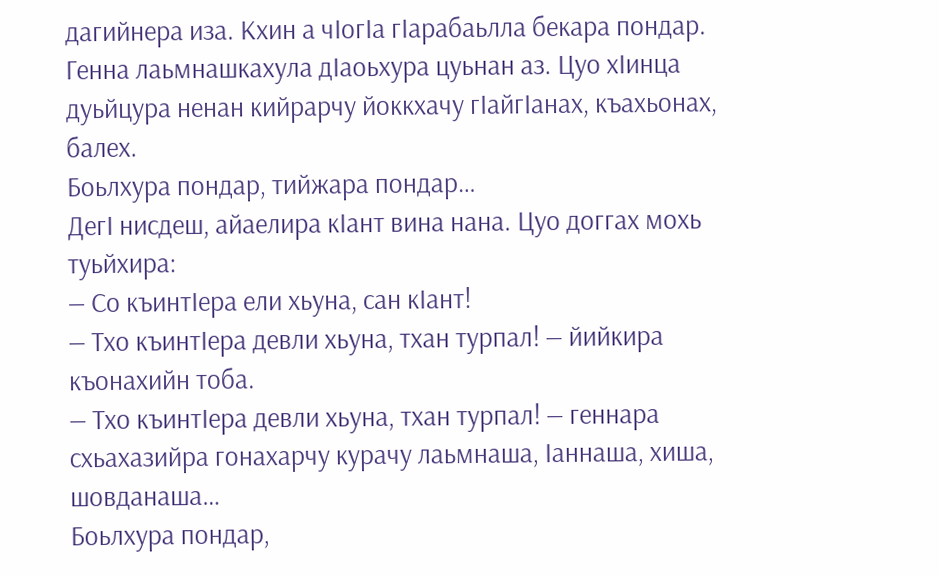дагийнера иза. Кхин а чIогIа гIарабаьлла бекара пондар. Генна лаьмнашкахула дIаоьхура цуьнан аз. Цуо хIинца дуьйцура ненан кийрарчу йоккхачу гIайгIанах, къахьонах, балех.
Боьлхура пондар, тийжара пондар…
ДегI нисдеш, айаелира кIант вина нана. Цуо доггах мохь туьйхира:
— Со къинтIера ели хьуна, сан кIант!
— Тхо къинтIера девли хьуна, тхан турпал! — йийкира къонахийн тоба.
— Тхо къинтIера девли хьуна, тхан турпал! — геннара схьахазийра гонахарчу курачу лаьмнаша, Iаннаша, хиша, шовданаша…
Боьлхура пондар,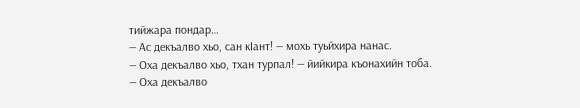тийжара пондар…
— Ас декъалво хьо, сан кIант! — мохь туьйхира нанас.
— Оха декъалво хьо, тхан турпал! — йийкира къонахийн тоба.
— Оха декъалво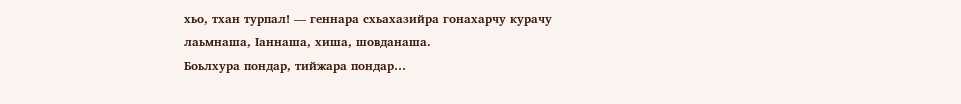хьо, тхан турпал! — геннара схьахазийра гонахарчу курачу лаьмнаша, Iаннаша, хиша, шовданаша.
Боьлхура пондар, тийжара пондар…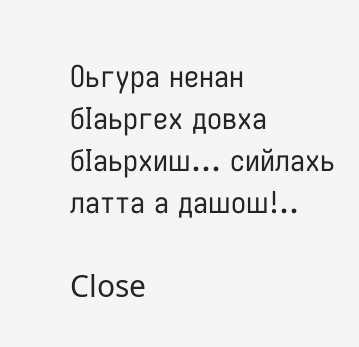Оьгура ненан бIаьргех довха бIаьрхиш… сийлахь латта а дашош!..

Close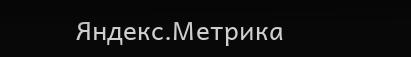Яндекс.Метрика